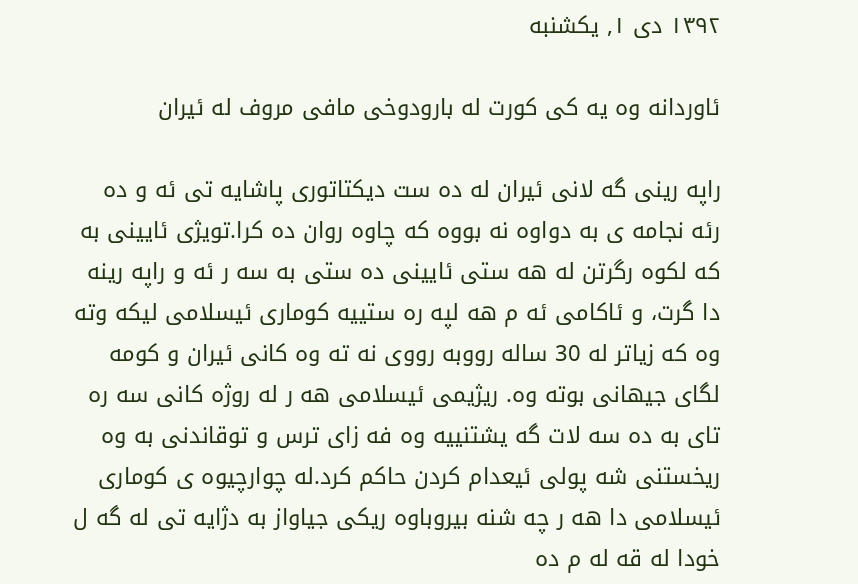۱۳۹۲ دی ۱, یکشنبه

ئاوردانه وه یه کی کورت له بارودوخی مافی مروف له ئیران

راپه رینی گه لانی ئیران له ده ست دیکتاتوری پاشایه تی ئه و ده رئه نجامه ی به دواوه نه بووه که چاوه روان ده کرا.تویژی ئایینی به که لکوه رگرتن له هه ستی ئایینی ده ستی به سه ر ئه و راپه رینه دا گرت، و ئاکامی ئه م هه لپه ره ستییه کوماری ئیسلامی لیکه وته وه که زیاتر له 30 ساله رووبه رووی نه ته وه کانی ئیران و کومه لگای جیهانی بوته وه. ریژیمی ئیسلامی هه ر له روژه کانی سه ره تای به ده سه لات گه یشتنییه وه فه زای ترس و توقاندنی به وه ریخستنی شه پولی ئیعدام کردن حاکم کرد.له چوارچیوه ی کوماری ئیسلامی دا هه ر چه شنه بیروباوه ریکی جیاواز به دژایه تی له گه ل خودا له قه له م ده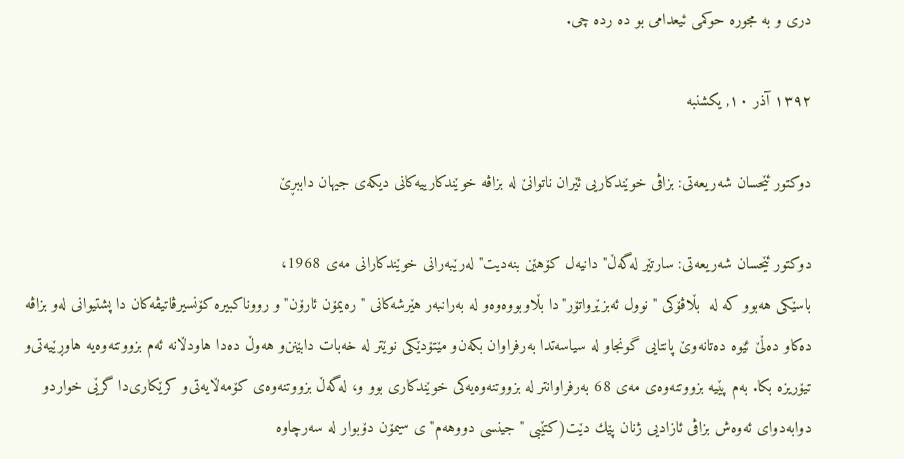دری و به مجوره حوکمی ئیعدامی بو ده رده چی.

۱۳۹۲ آذر ۱۰, یکشنبه

دوكتور ئێحسان شه‌ریعه‌تی‌: بزاڤی‌ خوێندكاریی‌ ئێران ناتوانێ‌ له‌ بزاڤه‌ خوێندكارییه‌كانی‌ دیكه‌ی‌ جیهان داببڕێ‌

دوكتور ئێحسان شه‌ریعه‌تی‌: سارتێر له‌گه‌ڵ" دانیه‌ل كۆهێن بنه‌دیت" له‌رێبه‌رانی‌ خوێندكارانی‌ مه‌ی‌ 1968،
باسێكی‌ هه‌بوو كه‌ له‌  بڵاڤۆكی‌ " نوول ئه‌بزێرواتۆر"دا بڵاوبووه‌وه‌‌و له‌ به‌رانبه‌ر هێرشه‌كانی‌ "ره‌یمۆن ئارۆن"و رووناكبیره‌ كۆنسیرڤاتیڤه‌كان دا پشتیوانی‌ له‌و بزاڤه‌ ده‌كا‌و ده‌ڵێ‌ ئێوه‌ ده‌تانه‌وێ‌ پانتایی‌ گونجاو له‌ سیاسه‌تدا به‌رفراوان بكه‌ن‌و مێتۆدێكی‌ نوێتر له‌ خه‌بات دابێنن‌و هه‌وڵ ده‌دا هاودڵانه‌ ئه‌م بزووتنه‌وه‌یه‌ هاوڕێیه‌تی‌‌و تیۆریزه‌ بكا. به‌م پێیه‌ بزووتنه‌وه‌ی مه‌ی‌ 68 به‌رفراوانتر له‌ بزووتنه‌وه‌یه‌كی‌ خوێندكاری‌ بوو ‌و، له‌گه‌ڵ‌ بزووتنه‌وه‌ی‌ كۆمه‌ڵایه‌تی‌‌و كرێكاری‌دا گرێی خوارد‌و دوابه‌دوای‌ ئه‌وه‌ش بزاڤی‌ ئازادیی‌ ژنان پێك دێت(كتێبی‌ "جینسی‌ دووهه‌م"ی‌ سیمۆن دۆبوار له‌ سه‌رچاوه‌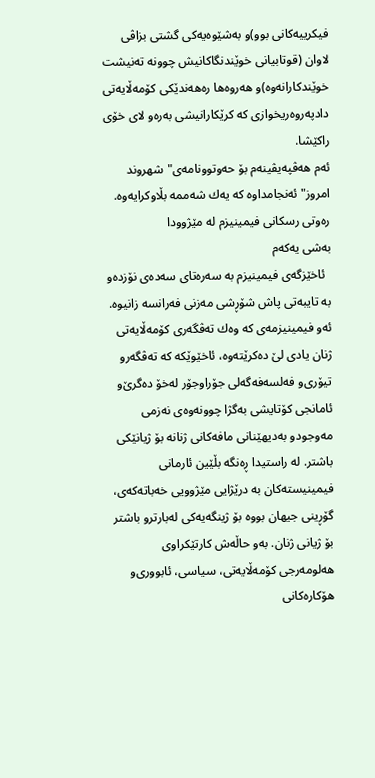فیكرییه‌كانی‌ بوو)و به‌شێوه‌یه‌كی‌ گشتی‌ بزاڤی‌ لاوان (قوتابیانی‌ خوێندنگاكانیش چوونه‌ ته‌نیشت خوێندكارانه‌وه‌)و هه‌روه‌ها ره‌هه‌ندێكی‌ كۆمه‌ڵایه‌تی‌ دادپه‌روه‌ریخوازی‌ كه‌ كرێكارانیشی‌ به‌ره‌و لای‌ خۆی‌ راكێشا.
ئه‌م هه‌ڤپه‌یڤینه‌م بۆ حه‌وتوونامه‌ی‌"شهروند امروز"ئه‌نجامداوه‌ كه‌ یه‌ك شه‌ممه‌ بڵاوكرایه‌وه‌.
ره‌وتی‌ رسكانی‌ فیمینیزم له‌ مێژوودا
به‌شی‌ یه‌كه‌م
  ئاخێزگه‌ی‌ فیمینیزم به‌ سه‌ره‌تای‌ سه‌ده‌ی‌ نۆزده‌‌و به‌ تایبه‌تی‌ پاش شۆڕشی‌ مه‌زنی‌ فه‌رانسه‌ زانیوه‌. ئه‌و فیمینیزمه‌ی‌ كه‌ وه‌ك ته‌ڤگه‌ری‌ كۆمه‌ڵایه‌تی‌ ژنان یادی‌ لێ ده‌كرێته‌وه‌، ئاخێوێكه‌ كه‌ ته‌ڤگه‌ر‌و تیۆری‌‌و فه‌لسه‌فه‌گه‌لی‌ جۆرا‌وجۆر له‌خۆ ده‌گرێ‌‌و ئامانجی‌ كۆتایشی‌ به‌گژا چوونه‌وه‌ی‌ نه‌زمی‌ مه‌وجود‌و به‌دیهێنانی‌ مافه‌كانی‌ ژنانه‌ بۆ ژیانێكی‌ باشتر. له‌ راستیدا ڕه‌نگه‌ بڵێین ئارمانی‌ فیمینیسته‌كان به‌ درێژایی‌ مێژوویی‌ خه‌باته‌كه‌ی‌، گۆڕینی‌ جیهان بووه‌ بۆ ژینگه‌یه‌كی‌ له‌بارتر‌و باشتر بۆ ژیانی‌ ژنان. به‌و حاڵه‌ش كارتێكراوی‌ هه‌لومه‌رجی‌ كۆمه‌ڵایه‌تی‌، سیاسی‌، ئابووری‌‌و هۆكاره‌كانی‌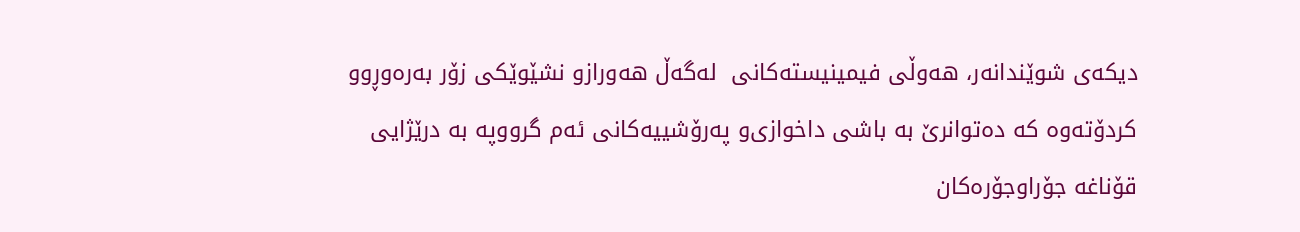دیكه‌ی‌ شوێندانه‌ر، هه‌وڵی‌ فیمینیسته‌كانی‌  له‌گه‌ڵ هه‌وراز‌و نشێوێكی‌ زۆر به‌ره‌وڕوو كردۆته‌وه‌ كه‌ ده‌توانرێ‌ به‌ باشی‌ داخوازی‌‌و په‌رۆشییه‌كانی‌ ئه‌م گرووپه‌ به‌ درێژایی‌ قۆناغه‌ جۆراوجۆره‌كان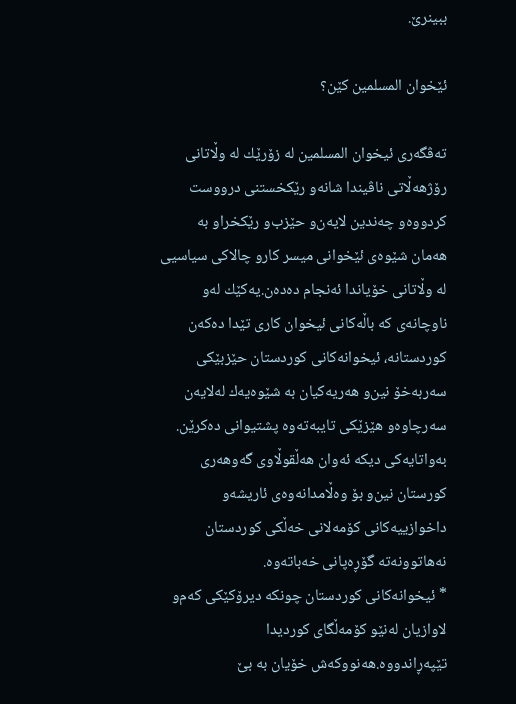ببینرێ‌.

ئێخوان المسلمین كێن؟

ته‌ڤگه‌ری‌ ئیخوان المسلمین له‌ زۆرێك له‌ وڵاتانی‌ رۆژهه‌ڵاتی‌ ناڤیندا شانه‌‌و رێكخستنی‌ درووست كردووه‌‌و چه‌ندین لایه‌ن‌و حێزب‌و رێكخراو به‌ هه‌مان شێوه‌ی‌ ئێخوانی‌ میسر كارو چالاكی‌ سیاسیی‌ له‌ وڵاتانی‌ خۆیاندا ئه‌نجام ده‌ده‌ن.یه‌كێك له‌و ناوچانه‌ی‌ كه‌ باڵه‌كانی‌ ئیخوان كاری‌ تێدا ده‌كه‌ن كوردستانه‌، ئیخوانه‌كانی‌ كوردستان حێزبێكی‌ سه‌ربه‌خۆ نین‌و هه‌ریه‌كیان به‌ شێوه‌یه‌ك له‌لایه‌ن سه‌رچاوه‌و هێزێكی‌ تایبه‌ته‌وه‌ پشتیوانی‌ ده‌كرێن. به‌واتایه‌كی‌ دیكه‌ ئه‌وان هه‌ڵقوڵاوی‌ گه‌وهه‌ری‌ كورستان نین‌و بۆ وه‌ڵامدانه‌وه‌ی‌ ئاریشه‌‌و داخوازییه‌كانی‌ كۆمه‌لانی‌ خه‌ڵكی‌ كوردستان نه‌هاتوونه‌ته‌ گۆڕه‌پانی‌ خه‌باته‌وه‌.
* ئیخوانه‌كانی‌ كوردستان چونكه‌ دیرۆكێكی‌ كه‌م‌و لاوازیان له‌نێو كۆمه‌ڵگای‌ كوردیدا تێپه‌ڕاندووه‌.هه‌نووكه‌ش خۆیان به‌ بێ‌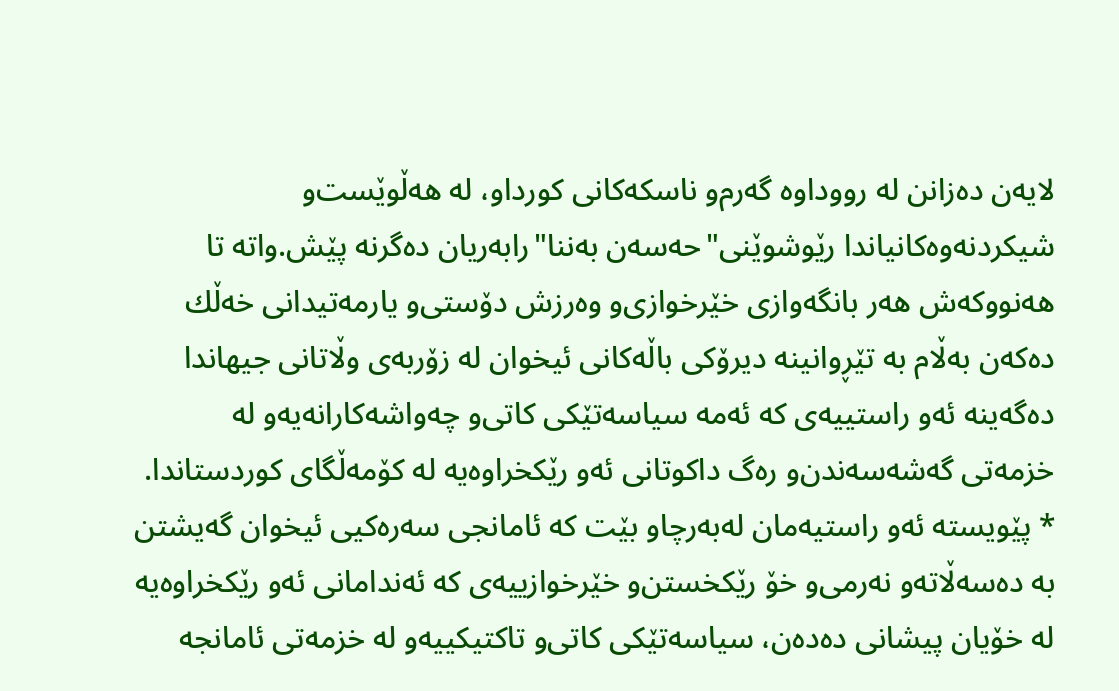لایه‌ن ده‌زانن له‌ رووداوه‌ گه‌رم‌و ناسكه‌كانی‌ كوردا‌و، له‌ هه‌ڵوێست‌و شیكردنه‌وه‌كانیاندا رێوشوێنی‌"حه‌سه‌ن به‌ننا"رابه‌ریان ده‌گرنه‌ پێش.واته‌ تا هه‌نووكه‌ش هه‌ر بانگه‌وازی‌ خێرخوازی‌‌و وه‌رزش دۆستی‌‌و یارمه‌تیدانی‌ خه‌ڵك ده‌كه‌ن به‌ڵام به‌ تێڕوانینه‌ دیرۆكی‌ باڵه‌كانی‌ ئیخوان له‌ زۆربه‌ی‌ وڵاتانی‌ جیهاندا ده‌گه‌ینه‌ ئه‌و راستییه‌ی‌ كه‌ ئه‌مه‌ سیاسه‌تێكی‌ كاتی‌‌و چه‌واشه‌كارانه‌یه‌‌و له‌ خزمه‌تی‌ گه‌شه‌سه‌ندن‌و ره‌گ داكوتانی‌ ئه‌و رێكخراوه‌یه‌ له‌ كۆمه‌ڵگای‌ كوردستاندا.
* پێویسته‌ ئه‌و راستیه‌مان له‌به‌رچاو بێت كه‌ ئامانجی‌ سه‌ره‌كیی‌ ئیخوان گه‌یشتن به‌ ده‌سه‌ڵاته‌‌و نه‌رمی‌‌و خۆ رێكخستن‌و خێرخوازییه‌ی‌ كه‌ ئه‌ندامانی‌ ئه‌و رێكخراوه‌یه‌ له‌ خۆیان پیشانی‌ ده‌ده‌ن، سیاسه‌تێكی‌ كاتی‌‌و تاكتیكییه‌‌و له‌ خزمه‌تی‌ ئامانجه‌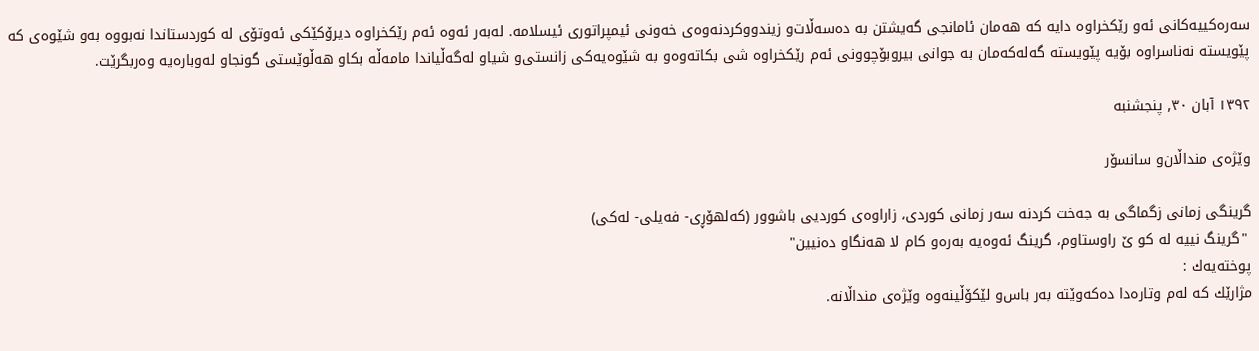سه‌ره‌كییه‌كانی‌ ئه‌و رێكخراوه‌ دایه‌ كه‌ هه‌مان ئامانجی‌ گه‌یشتن به‌ ده‌سه‌ڵات‌و زیندووكردنه‌وه‌ی‌ خه‌ونی‌ ئیمپراتوری‌ ئیسلامه‌. له‌به‌ر ئه‌وه‌ ئه‌م رێكخراوه‌ دیرۆكێكی‌ ئه‌وتۆی‌ له‌ كوردستاندا نه‌بووه‌ به‌و شێوه‌ی‌ كه‌ پێویسته‌ نه‌ناسراوه‌ بۆیه‌ پێویسته‌ گه‌له‌كه‌مان به‌ جوانی‌ بیروبۆچوونی‌ ئه‌م رێكخراوه‌ شی‌ بكاته‌وه‌‌و به‌ شێوه‌یه‌كی‌ زانستی‌‌و شیاو له‌گه‌ڵیاندا مامه‌ڵه‌ بكا‌و هه‌ڵوێستی‌ گونجاو له‌وباره‌یه‌ وه‌ربگرێت.

۱۳۹۲ آبان ۳۰, پنجشنبه

وێژه‌ی‌ منداڵان‌و سانسۆر

گرینگی‌ زمانی‌ زگماگی‌ به‌ جه‌خت كردنه‌ سه‌ر زمانی‌ كوردی‌، زاراوه‌ی‌ كوردیی‌ باشوور (كه‌لهۆڕی‌- فه‌یلی‌- له‌كی‌)
 "گرینگ نییه‌ له‌ كو ێ‌ راوستاوم، گرینگ ئه‌وه‌یه‌ به‌ره‌و كام لا هه‌نگاو ده‌نیین"
پوخته‌یه‌ك :
مژارێك كه‌ له‌م وتاره‌دا ده‌كه‌وێته‌ به‌ر باس‌و لێكۆڵینه‌وه‌ وێژه‌ی‌ منداڵانه‌.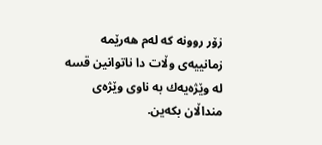زۆر روونه‌ كه‌ له‌م هه‌رێمه‌ زمانییه‌ی‌ وڵات دا ناتوانین قسه‌ له‌ وێژه‌یه‌ك به‌ ناوی‌ وێژه‌ی‌ منداڵان بكه‌ین.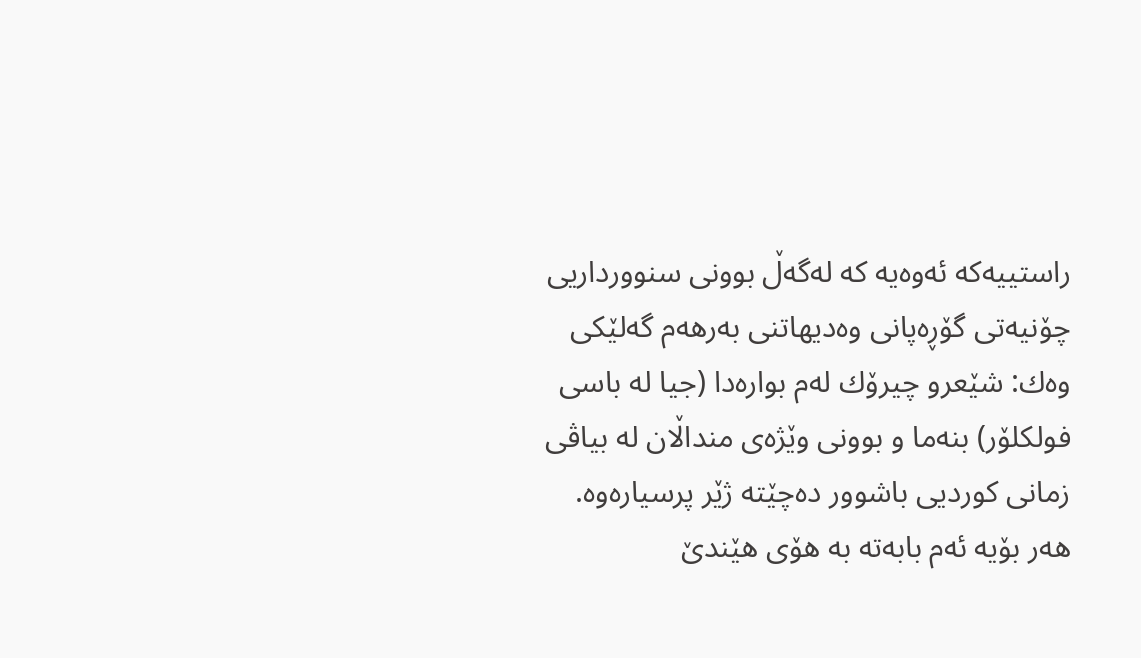راستییه‌كه‌ ئه‌وه‌یه‌ كه‌ له‌گه‌ڵ بوونی‌ سنوورداریی‌ چۆنیه‌تی‌ گۆڕه‌پانی‌ وه‌دیهاتنی‌ به‌رهه‌م گه‌لێكی‌ وه‌ك: شێعر‌و چیرۆك له‌م بواره‌دا (جیا له‌ باسی‌ فولكلۆر) بنه‌ما ‌و بوونی‌ وێژه‌ی‌ منداڵان له‌ بیاڤی‌ زمانی‌ كوردیی‌ باشوور ده‌چێته‌ ژێر پرسیاره‌وه‌.
هه‌ر بۆیه‌ ئه‌م بابه‌ته‌ به‌ هۆی‌ هێندێ‌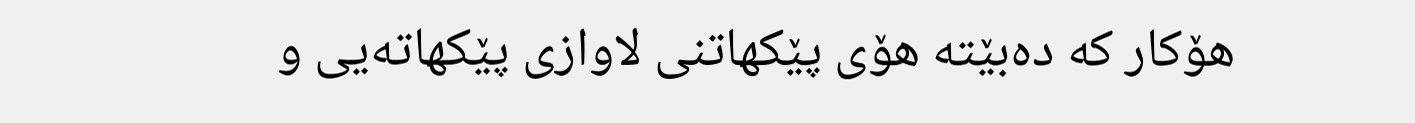هۆكار كه‌ ده‌بێته‌ هۆی‌ پێكهاتنی‌ لاوازی‌ پێكهاته‌یی‌ ‌و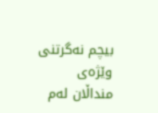بیچم نه‌گرتنی‌ وێژه‌ی‌ منداڵان له‌م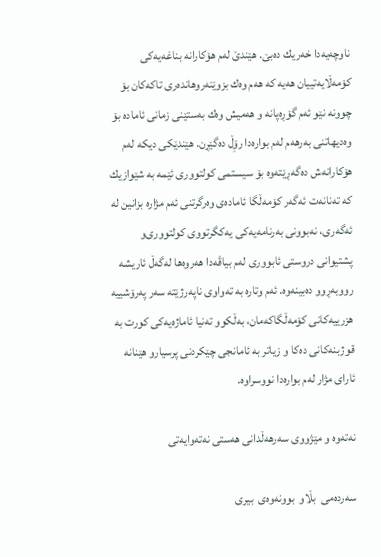ناوچه‌یه‌دا خه‌ریك ده‌بێ‌. هێندێ‌ له‌م هۆكارانه‌ بناغه‌یه‌كی‌ كۆمه‌ڵایه‌تییان هه‌یه‌ كه‌ هه‌م وه‌ك بزوێنه‌روهانده‌ری‌ تاكه‌كان بۆ چوونه‌ نێو ئه‌م گۆڕه‌پانه‌ ‌و هه‌میش وه‌ك به‌ستێنی‌ زمانی‌ ئاماده‌ بۆ وه‌دیهاتنی‌ به‌رهه‌م له‌م بواره‌دا رۆِڵ ده‌گێڕن. هێندێكی‌ دیكه‌ له‌م هۆكارانه‌ش ده‌گه‌ڕێته‌وه‌ بۆ سیستمی‌ كولتووری‌ ئێمه‌ به‌ شێوازیك كه‌ ته‌نانه‌ت ئه‌گه‌ر كۆمه‌ڵگا ئاماده‌ی‌ وه‌رگرتنی‌ ئه‌م مژاره‌ بزانین له‌ ئه‌گه‌ری‌، نه‌بوونی‌ به‌رنامه‌یه‌كی‌ یه‌كگرتووی‌ كولتووری‌‌و پشتیوانی‌ دروستی‌ ئابووری‌ له‌م بیاڤه‌دا هه‌روه‌ها له‌گه‌ڵ ئاریشه‌ رووبه‌ڕوو ده‌بینه‌وه‌. ئه‌م وتاره‌ به‌ ته‌واوی‌ ناپه‌رژێته‌ سه‌ر په‌رۆشییه‌ هزرییه‌كانی‌ كۆمه‌ڵگاكه‌مان، به‌ڵكوو ته‌نیا ئاماژه‌یه‌كی‌ كورت به‌ قوژبنه‌كانی‌ ده‌كا ‌و زیاتر به‌ ئامانجی‌ چێكردنی‌ پرسیار‌و هێنانه‌ ئارای‌ مژار له‌م بواره‌دا نووسراوه‌.

نه‌ته‌وه‌ و مێژووی‌ سه‌رهه‌ڵدانی‌ هه‌ستی‌ نه‌ته‌وایه‌تی‌

سه‌رده‌می‌  بڵاو  بوونه‌وه‌ی‌  بیری‌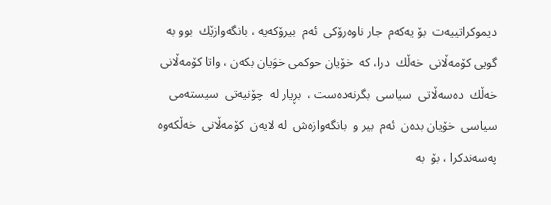دیموكراتییه‌ت  بۆ یه‌كه‌م  جار ناوه‌رۆكی‌  ئه‌م  بیرۆكه‌یه‌ ، بانگه‌وازێك  بوو به‌ گویی‌ كۆمه‌ڵانی‌  خه‌ڵك  درا، كه‌  خۆیان حوكمی‌ خوَیان بكه‌ن ، واتا كۆمه‌ڵانی‌  خه‌ڵك  ده‌سه‌ڵاتی‌  سیاسی‌  بگرنه‌ده‌ست ،  بڕیار له‌  چۆنیه‌تی‌  سیسته‌می‌  سیاسی‌  خۆیان بده‌ن  ئه‌م  بیر و  بانگه‌وازه‌ش  له‌ لایه‌ن  كۆمه‌ڵانی‌  خه‌ڵكه‌وه‌  په‌سه‌ندكرا ، بۆ  به‌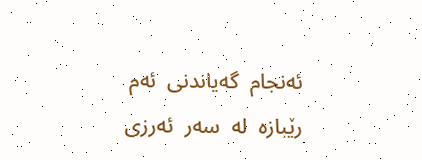ئه‌نجام  گه‌یاندنی‌  ئه‌م  رێبازه‌  له‌  سه‌ر  ئه‌رزی‌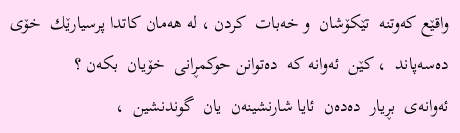واقێع كه‌وتنه‌  تێكۆشان  و خه‌بات  كردن ، له‌ هه‌مان كاتدا پرسیارێك  خۆی‌  ده‌سه‌پاند  ، كێن  ئه‌وانه‌ كه‌  ده‌توانن حوكمڕانی‌  خۆیان  بكه‌ن ؟
ئه‌وانه‌ی‌  بڕیار  ده‌ده‌ن  ئایا شارنشینه‌ن  یان  گوندنشین  ،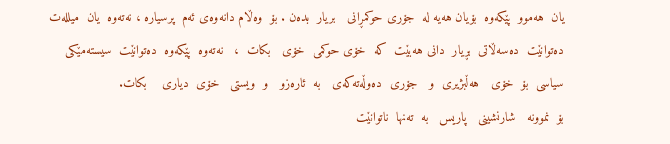یان  هه‌موو  پێكه‌وه‌  بۆیان هه‌یه‌ له‌  جۆری‌ حوكمڕانی‌   بریار  بده‌ن . بۆ  وه‌ڵام دانه‌وه‌ی‌ ئه‌م  پرسیاره‌ ، نه‌ته‌وه‌  یان  میلله‌ت  ده‌توانێت  ده‌سه‌ڵاتی‌  بڕیار  دانی‌ هه‌بێت  كه‌  خۆی‌ حوكمی‌  خۆی‌   بكات  ،   نه‌ته‌وه‌  پێكه‌وه‌  ده‌توانێت  سیسته‌مێكی‌  سیاسی‌  بۆ  خۆی‌   هه‌ڵبژیری  و   جۆری‌  ده‌وڵه‌ته‌كه‌ی‌   به‌  ئاره‌زو   و  ویستی‌   خۆی‌  دیاری‌    بكات.
بۆ  نموونه‌   شارنشینی‌   پاریس   به‌  ته‌نها  ناتوانێت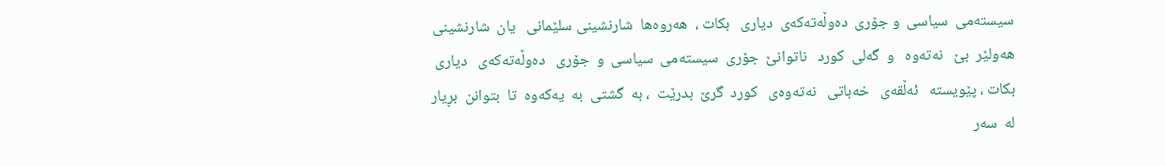سیسته‌می‌  سیاسی‌  و جۆری‌  ده‌وڵه‌ته‌كه‌ی‌  دیاری‌   بكات ،  هه‌روه‌ها  شارنشینی‌ سلێمانی‌   یان  شارنشینی‌   هه‌ولێر  بێ‌   نه‌ته‌وه‌   و  گه‌لی‌  كورد   ناتوانێ‌  جۆری‌  سیسته‌می‌  سیاسی‌  و  جۆری‌   ده‌وڵه‌ته‌كه‌ی‌   دیاری بكات ، پێویسته‌   ئه‌ڵقه‌ی‌   خه‌باتی‌   نه‌ته‌وه‌ی‌   كورد  گرێ‌  بدرێت  ، به‌  گشتی‌  به‌  یه‌كه‌وه‌  تا  بتوانن  بڕیار  له‌  سه‌ر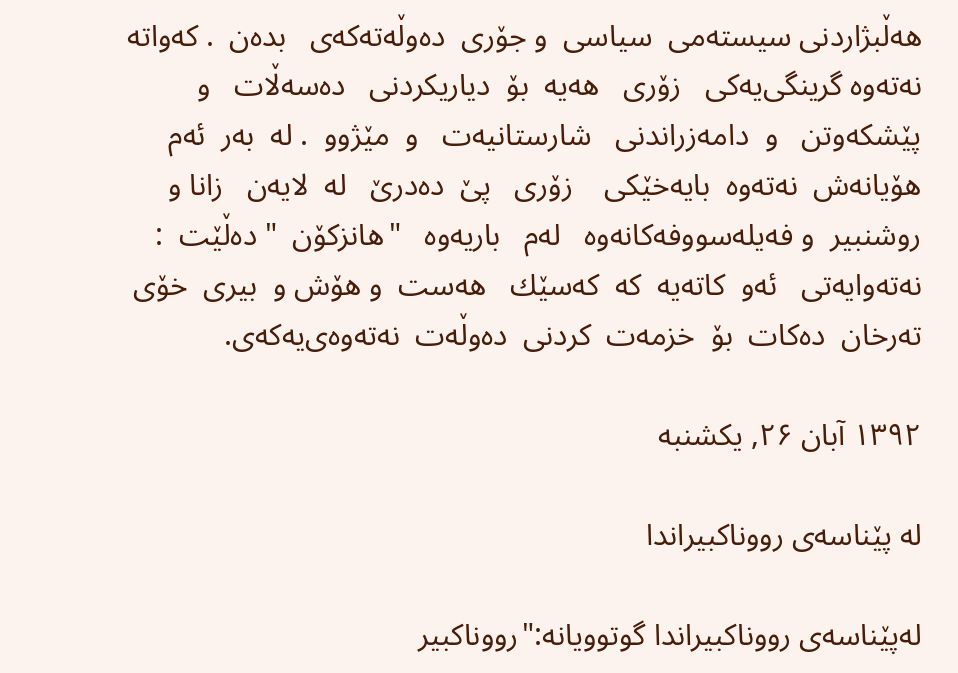هه‌ڵبژاردنی‌ سیسته‌می‌  سیاسی‌  و جۆری‌  ده‌وڵه‌ته‌كه‌ی‌   بده‌ن  . كه‌واته‌  نه‌ته‌وه‌ گرینگی‌یه‌كی‌   زۆری‌   هه‌یه‌  بۆ  دیاریكردنی‌   ده‌سه‌ڵات   و  پێشكه‌وتن   و  دامه‌زراندنی‌   شارستانیه‌ت   و  مێژوو  . له‌  به‌ر  ئه‌م  هۆیانه‌ش  نه‌ته‌وه‌  بایه‌خێكی‌    زۆری‌   پێ‌  ده‌درێ‌   له‌  لایه‌ن   زانا و  روشنبیر  و فه‌یله‌سووفه‌كانه‌وه‌   له‌م   باریه‌وه‌   "هانزكۆن  " ده‌ڵێت  :  نه‌ته‌وایه‌تی‌   ئه‌و  كاته‌یه‌  كه‌  كه‌سێك   هه‌ست  و هۆش و  بیری‌  خۆی‌  ته‌رخان  ده‌كات  بۆ  خزمه‌ت  كردنی‌  ده‌وڵه‌ت  نه‌ته‌وه‌ی‌یه‌كه‌ی‌.

۱۳۹۲ آبان ۲۶, یکشنبه

له‌ پێناسه‌ی‌ رووناكبیراندا

له‌پێناسه‌ی‌ رووناكبیراندا گوتوویانه‌:"رووناكبیر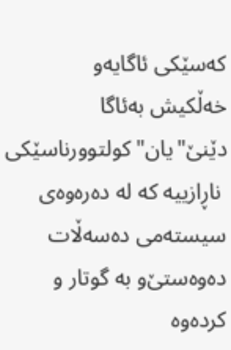كه‌سێكی‌ ئاگایه‌‌و
خه‌ڵكیش به‌ئاگا دێنێ‌"یان"كولتوورناسێكی
 ناڕازییه‌ كه‌ له‌ ده‌ره‌وه‌ی‌ سیسته‌می‌ ده‌سه‌ڵات ده‌وه‌ستێ‌‌و به‌ گوتار و كرده‌وه‌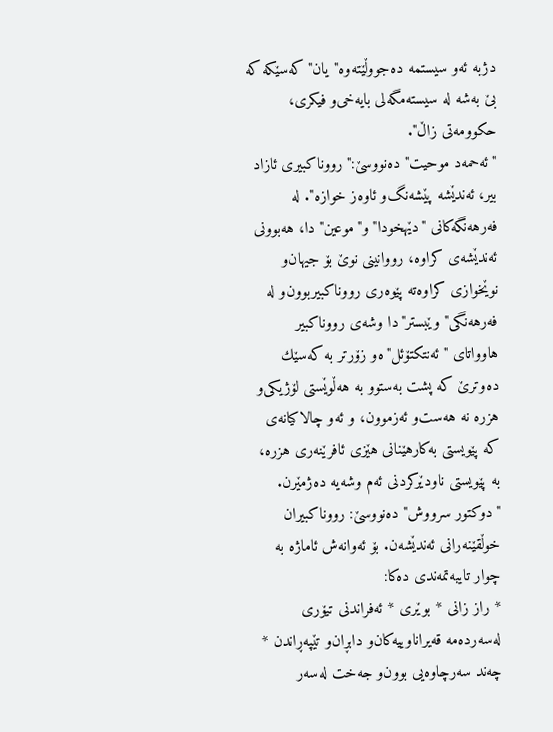دژبه‌ ئه‌و سیستمه‌ ده‌جووڵێته‌وه‌"یان"كه‌سێكه‌ كه‌ بێ‌ به‌شه‌ له‌ سیسته‌مگه‌لی‌ بایه‌خی‌‌و فیكری‌، حكوومه‌تی‌ زاڵ".
"ئه‌حمه‌د موحیت" ده‌نووسێ‌:"رووناكبیری‌ ئازاد بیر، ئه‌ندێشه‌ پێشه‌نگ‌و ئاوه‌ز خوازه‌". له‌ فه‌رهه‌نگه‌كانی‌ "دێهخودا"و"موعین" دا، هه‌بوونی‌ ئه‌ندێشه‌ی‌ كراوه‌، رووانینی‌ نوێ‌ بۆ جیهان‌و نوێخوازی‌ كراوه‌ته‌ پێوه‌ری‌ رووناكبیربوون‌و له‌ فه‌رهه‌نگی‌"وێبستر"دا وشه‌ی‌ رووناكبیر هاوواتای‌ "ئه‌نتكتۆئل"ه‌‌و زۆرتر به‌ كه‌سێك ده‌وترێ‌ كه‌ پشت به‌ستوو به‌ هه‌ڵوێستی‌ لۆژیكی‌‌و هزره‌ نه‌ هه‌ست‌و ئه‌زموون، ‌و ئه‌و چالاكیانه‌ی‌ كه‌ پێویستی‌ به‌كارهێنانی‌ هێزی‌ ئافرێنه‌ری‌ هزره‌، به‌ پێویستی‌ ناودێركردنی‌ ئه‌م وشه‌یه‌ ده‌ژمێرن.
"دوكتور سرووش" ده‌نووسێ‌: رووناكبیران خوڵقێنه‌رانی‌ ئه‌ندێشه‌ن. بۆ ئه‌وانه‌ش ئاماژه‌ به‌ چوار تایبه‌تمه‌ندی‌ ده‌كا:
* راز زانی‌ * بوێری‌ * ئه‌فراندنی‌ تیۆری‌ له‌سه‌رده‌مه‌ قه‌یراناوییه‌كان‌و دابڕان‌و تێپه‌ڕاندن * چه‌ند سه‌رچاوه‌یی‌ بوون‌و جه‌خت له‌سه‌ر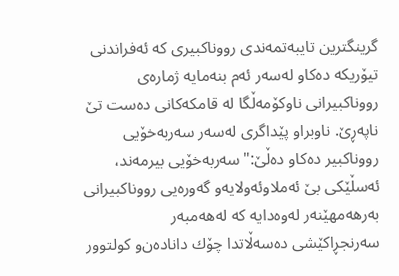گرینگترین تایبه‌تمه‌ندی‌ رووناكبیری‌ كه‌ ئه‌فراندنی‌ تیۆریكه‌ ده‌كاو له‌سه‌ر ئه‌م بنه‌مایه‌ ژماره‌ی‌ رووناكبیرانی‌ ناوكۆمه‌ڵگا له‌ قامكه‌كانی‌ ده‌ست تێ‌ ناپه‌ڕێ‌. ناوبراو پێداگری‌ له‌سه‌ر سه‌ربه‌خۆیی‌ رووناكبیر ده‌كا‌و ده‌ڵێ‌:"سه‌ربه‌خۆیی‌ بیرمه‌ند، ئه‌سڵێكی‌ بێ‌ ئه‌ملاوئه‌ولایه‌‌و گه‌وره‌یی‌ رووناكبیرانی‌ به‌رهه‌مهێنه‌ر له‌وه‌دایه‌ كه‌ له‌هه‌مبه‌ر سه‌رنجڕاكێشی ده‌سه‌ڵاتدا چۆك داناده‌ن‌و كولتوور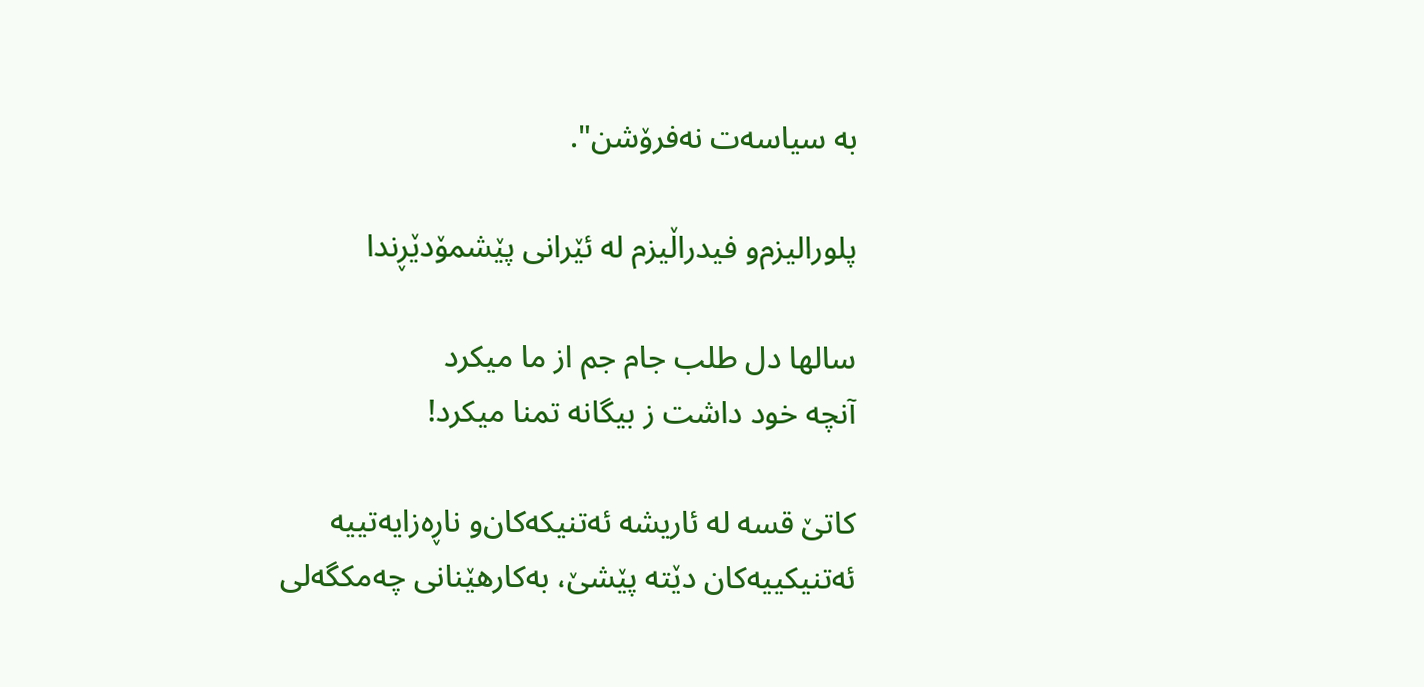به‌ سیاسه‌ت نه‌فرۆشن".

پلورالیزم‌و فیدراڵیزم له‌ ئێرانی‌ پێشمۆدێڕندا

سالها دل طلب جام جم از ما میكرد
آنچه‌ خود داشت ز بیگانه‌ تمنا میكرد!

كاتێ‌ قسه‌ له‌ ئاریشه‌ ئه‌تنیكه‌كان‌و ناڕه‌زایه‌تییه‌ ئه‌تنیكییه‌كان دێته‌ پێشێ‌، به‌كارهێنانی‌ چه‌مكگه‌لی‌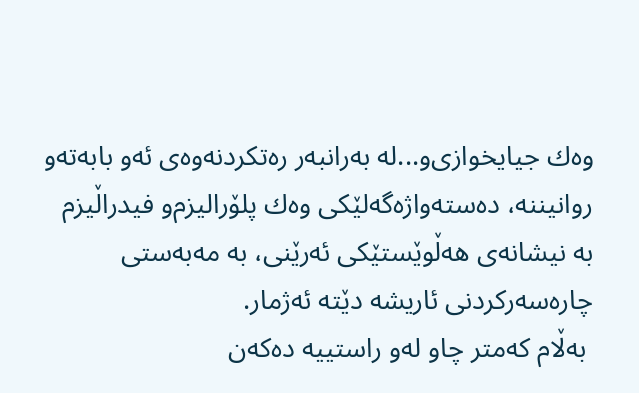وه‌ك جیایخوازی‌‌و...له‌ به‌رانبه‌ر ره‌تكردنه‌وه‌ی‌ ئه‌و بابه‌ته‌‌و روانیننه‌، ده‌سته‌واژه‌گه‌لێكی‌ وه‌ك پلۆرالیزم‌و فیدراڵیزم به‌ نیشانه‌ی‌ هه‌ڵوێستێكی‌ ئه‌رێنی‌، به‌ مه‌به‌ستی‌ چاره‌سه‌ركردنی‌ ئاریشه‌ دێته‌ ئه‌ژمار.
 به‌ڵام كه‌متر چاو له‌‌و راستییه‌ ده‌كه‌ن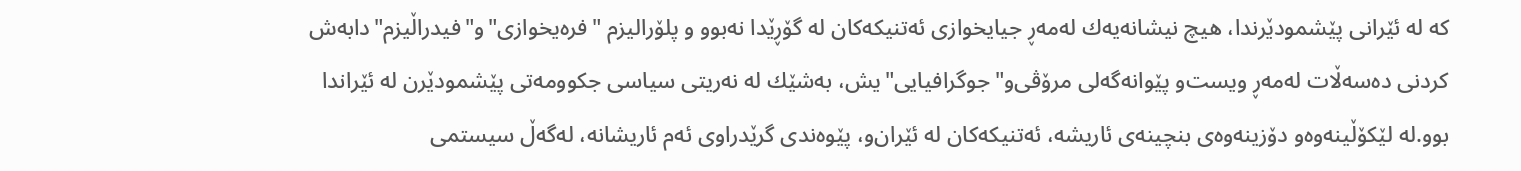كه‌ له‌ ئێرانی‌ پێشمودێرندا، هیچ نیشانه‌یه‌ك له‌مه‌ڕ جیایخوازی‌ ئه‌تنیكه‌كان له‌ گۆڕێدا نه‌بوو ‌و پلۆرالیزم "فره‌یخوازی‌"و"فیدراڵیزم"دابه‌ش كردنی‌ ده‌سه‌ڵات له‌مه‌ڕ ویست‌و پێوانه‌گه‌لی‌ مرۆڤی‌‌و"جوگرافیایی‌"یش، به‌شێك له‌ نه‌ریتی‌ سیاسی‌ جكوومه‌تی‌ پێشمودێرن له‌ ئێراندا بوو.له‌ لێكۆڵینه‌وه‌‌و دۆزینه‌وه‌ی‌ بنچینه‌ی‌ ئاریشه‌، ئه‌تنیكه‌كان له‌ ئێران‌و، پێوه‌ندی‌ گرێدراوی‌ ئه‌م ئاریشانه‌، له‌گه‌ڵ سیستمی‌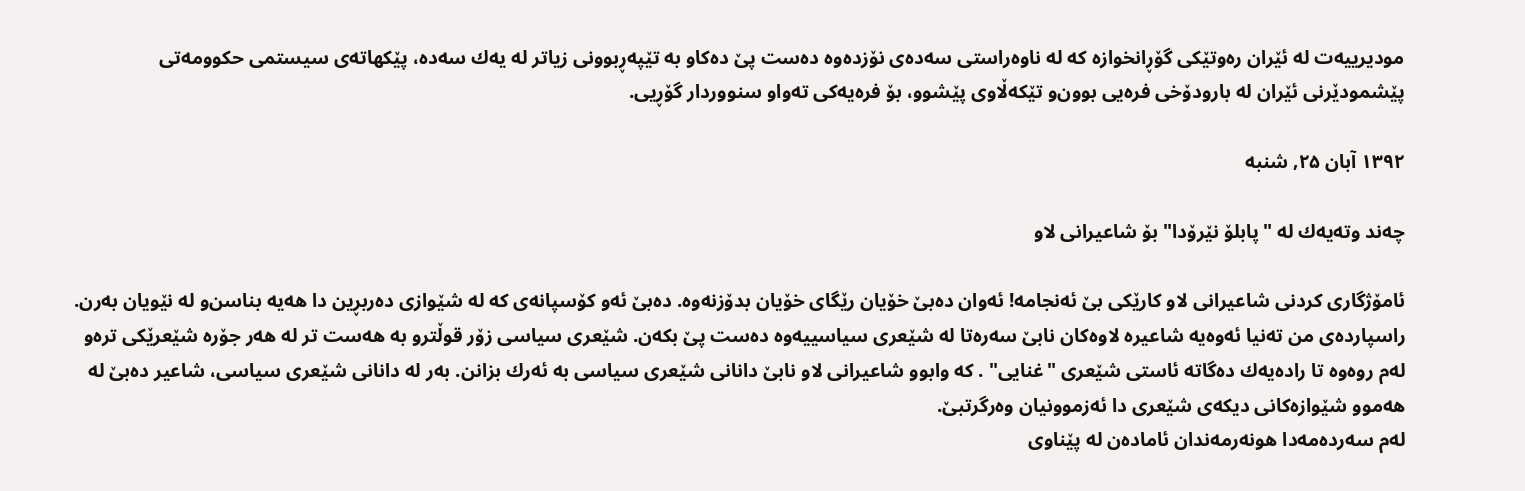مودیرییه‌ت له‌ ئێران ره‌وتێكی‌ گۆڕانخوازه‌ كه‌ له‌ ناوه‌راستی‌ سه‌ده‌ی‌ نۆزده‌وه‌ ده‌ست پێ‌ ده‌كا‌و به‌ تێپه‌ڕبوونی‌ زیاتر له‌ یه‌ك سه‌ده‌، پێكهاته‌ی‌ سیستمی‌ حكوومه‌تی‌ پێشمودێرنی‌ ئێران له‌ بارودۆخی‌ فره‌یی‌ بوون‌و تێكه‌ڵاوی‌ پێشوو، بۆ فره‌یه‌كی‌ ته‌واو سنووردار گۆڕیی‌.

۱۳۹۲ آبان ۲۵, شنبه

چه‌ند وته‌یه‌ك له‌ "پابلۆ نێرۆدا" بۆ شاعیرانی‌ لاو

ئامۆژگاری كردنی‌ شاعیرانی‌ لاو كارێكی‌ بێ‌ ئه‌نجامه‌! ئه‌وان ده‌بێ‌ خۆیان رێگای‌ خۆیان بدۆزنه‌وه‌. ده‌بێ‌ ئه‌و كۆسپانه‌ی‌ كه‌ له‌ شێوازی‌ ده‌ربڕین دا هه‌یه‌ بناسن‌و له‌ نێویان به‌رن. راسپارده‌ی‌ من ته‌نیا ئه‌وه‌یه‌ شاعیره‌ لاوه‌كان نابێ‌ سه‌ره‌تا له‌ شێعری‌ سیاسییه‌وه‌ ده‌ست پێ‌ بكه‌ن. شێعری‌ سیاسی‌ زۆر قوڵترو به‌ هه‌ست تر له‌ هه‌ر جۆره‌ شێعرێكی‌ تره‌‌و له‌م روه‌وه‌ تا راده‌یه‌ك ده‌گاته‌ ئاستی‌ شێعری‌ "غنایی‌" . كه‌ وابوو شاعیرانی‌ لاو نابێ‌ دانانی‌ شێعری‌ سیاسی‌ به‌ ئه‌رك بزانن. به‌ر له‌ دانانی‌ شێعری‌ سیاسی‌، شاعیر ده‌بێ‌ له‌ هه‌موو شێوازه‌كانی‌ دیكه‌ی‌ شێعری‌ دا ئه‌زموونیان وه‌رگرتبێ‌.
له‌م سه‌رده‌مه‌دا هونه‌رمه‌ندان ئاماده‌ن له‌ پێناوی‌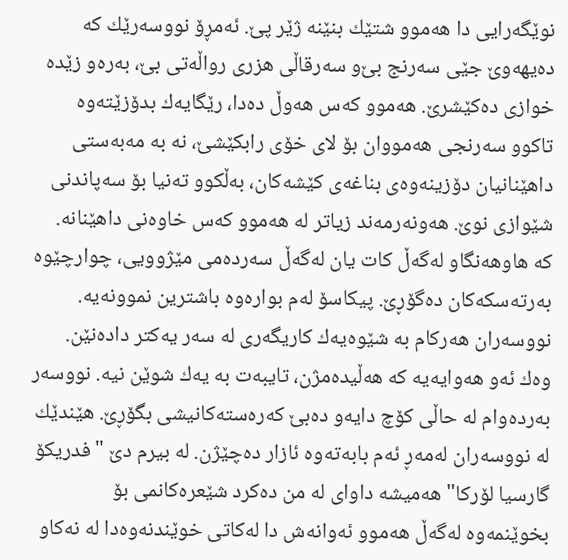نوێگه‌رایی‌ دا هه‌موو شتێك بنێنه‌ ژێر پێ‌. ئه‌مڕۆ نووسه‌رێك كه‌ ده‌یهه‌وێ‌ جێی‌ سه‌رنج بێ‌‌و سه‌رقاڵی‌ هزری‌ رواڵه‌تی‌ بێ‌، به‌ره‌و زێده‌ خوازی‌ ده‌كێشرێ‌. هه‌موو كه‌س هه‌وڵ ده‌دا، رێگایه‌ك بدۆزێته‌وه‌ تاكوو سه‌رنجی‌ هه‌مووان بۆ لای‌ خۆی‌ رابكێشێ‌، نه‌ به‌ مه‌به‌ستی‌ داهێنانیان دۆزینه‌وه‌ی‌ بناغه‌ی‌ كێشه‌كان، به‌ڵكوو ته‌نیا بۆ سه‌پاندنی‌ شێوازی‌ نوێ‌. هه‌ونه‌رمه‌ند زیاتر له‌ هه‌موو كه‌س خاوه‌نی‌ داهێنانه‌. كه‌ هاوهه‌نگاو له‌گه‌ڵ كات یان له‌گه‌ڵ سه‌رده‌می‌ مێژوویی‌، چوارچێوه‌ به‌رته‌سكه‌كان ده‌گۆڕێ‌. پیكاسۆ له‌م بواره‌وه‌ باشترین نموونه‌یه‌.
نووسه‌ران هه‌ركام به‌ شێوه‌یه‌ك كاریگه‌ری‌ له‌ سه‌ر یه‌كتر داده‌نێن. وه‌ك ئه‌و هه‌وایه‌یه‌ كه‌ هه‌ڵیده‌مژن، تایبه‌ت به‌ یه‌ك شوێن نیه‌. نووسه‌ر به‌رده‌وام له‌ حاڵی‌ كۆچ دایه‌‌و ده‌بێ‌ كه‌ره‌سته‌كانیشی‌ بگۆڕێ‌. هێندێك له‌ نووسه‌ران له‌مه‌ڕ ئه‌م بابه‌ته‌وه‌ ئازار ده‌چێژن. له‌ بیرم دێ‌ "فدریكۆ گارسیا لۆركا" هه‌میشه‌ داوای‌ له‌ من ده‌كرد شێعره‌كانمی‌ بۆ بخوێنمه‌وه‌ له‌گه‌ڵ هه‌موو ئه‌وانه‌ش دا له‌كاتی‌ خوێندنه‌وه‌دا له‌ نه‌كاو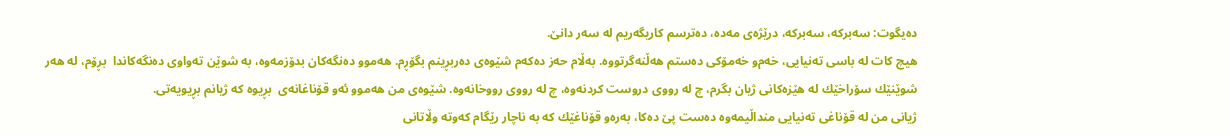ده‌یگوت: سه‌بركه‌، سه‌بركه‌، درێژه‌ی‌ مه‌ده‌، ده‌ترسم كاریگه‌ریم له‌ سه‌ر دانێ.
هیچ كات له‌ باسی‌ ته‌نیایی‌، خه‌م‌و خه‌مۆكی‌ ده‌ستم هه‌ڵنه‌گرتووه‌. به‌ڵام حه‌ز ده‌كه‌م شێوه‌ی‌ ده‌ربڕینم بگۆڕم. هه‌موو ده‌نگه‌كان بدۆزمه‌وه‌، به‌ شوێن ته‌واوی‌ ده‌نگه‌كاندا  بڕۆم، له‌ هه‌ر شوێنێك سۆراخێك له‌ هێزه‌كانی‌ ژیان بگرم، چ له‌ رووی‌ دروست كردنه‌وه‌، چ له‌ رووی‌ رووخانه‌وه‌. شێوه‌ی‌ من هه‌موو ئه‌و قۆناغانه‌ی‌  بڕیوه‌ كه‌ ژیانم بڕیویه‌تی‌.
ژیانی‌ من له‌ قۆناغی‌ ته‌نیایی‌ منداڵیمه‌وه‌ ده‌ست پێ‌ ده‌كا، به‌ره‌و قۆناغێك كه‌ به‌ ناچار رێگام كه‌وته‌ وڵاتانی‌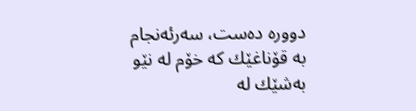دووره‌ ده‌ست، سه‌رئه‌نجام به‌ قۆناغێك كه‌ خۆم له‌ نێو به‌شێك له‌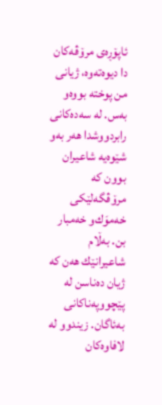ئاپۆڕه‌ی‌ مرۆڤه‌كان دا دیوه‌ته‌وه‌، ژیانی‌ من پوخته‌ بووه‌‌و به‌س. له‌ سه‌ده‌كانی‌ رابردووشدا هه‌ر به‌و شێوه‌یه‌ شاعیران بوون كه‌ مرۆڤگه‌لێكی‌ خه‌موَك‌و خه‌مبار بن. به‌ڵام شاعیرانێك هه‌ن كه‌ ژیان ده‌ناسن له‌ پێچووپه‌ناكانی‌ به‌ئاگان. زیندوو له‌ لافاوه‌كان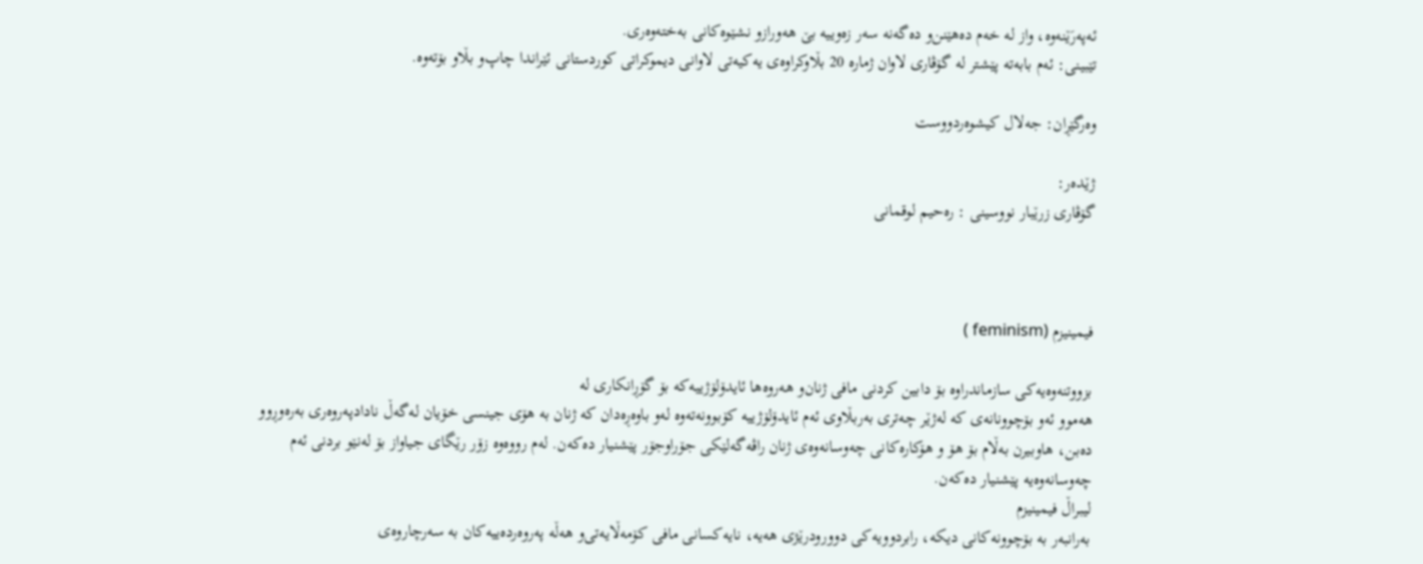ئه‌په‌رَێنه‌وه‌، واز له‌ خه‌م ده‌هێنن‌و ده‌گه‌نه‌ سه‌ر زه‌وییه‌ بێ‌ هه‌وراز‌و نشێوه‌كانی‌ به‌خته‌وه‌ری‌.
تێبینی‌: ئه‌م بابه‌ته‌ پێشتر له‌ گۆڤاری‌ لاوان ژماره‌ 20 بڵاوكراوه‌ی‌ یه‌كیه‌تی‌ لاوانی‌ دیموكراتی‌ كوردستانی‌ ئێراندا چاپ‌و بڵاو بۆته‌وه‌.

وەرگێڕان: جەلال کیشوەردووست

ژێده‌ر:
گۆڤاری‌ زرێبار نووسینی‌ : ره‌حیم لوقمانی



فیمینیزم (feminism )

بزووتنه‌وه‌یه‌كی‌ سازماندراوه‌ بۆ دابین كردنی‌ مافی‌ ژنان‌و هه‌روه‌ها ئایدۆلۆژییه‌كه‌ بۆ گۆڕانكاری‌ له
هه‌موو ئه‌و بۆچوونانه‌ی‌ كه‌ له‌ژێر چه‌تری‌ به‌ربڵاوی‌ ئه‌م ئایدۆلۆژییه‌ كۆبوونه‌ته‌وه‌ له‌و باوه‌ڕه‌دان كه‌ ژنان به‌ هۆی‌ جینسی‌ خۆیان له‌گه‌ڵ نادادپه‌روه‌ری‌ به‌ره‌وڕوو ده‌بن، هاوبیرن به‌ڵام بۆ هۆ ‌و هۆكاره‌كانی‌ چه‌وسانه‌وه‌ی‌ ژنان راڤه‌گه‌لێكی‌ جۆراوجۆر پێشنیار ده‌كه‌ن. له‌م رووه‌وه‌ زۆر رێگای‌ جیاواز بۆ له‌نێو بردنی‌ ئه‌م چه‌وسانه‌وه‌یه‌ پێشنیار ده‌كه‌ن.
لیبراڵ فیمینیزم
به‌رانبه‌ر به‌ بۆچوونه‌كانی‌ دیكه‌، رابردوویه‌كی‌ دوور‌ودرێژی‌ هه‌یه‌، نایه‌كسانی‌ مافی‌ كۆمه‌ڵایه‌تی‌‌و هه‌ڵه‌ په‌روه‌رده‌ییه‌كان به‌ سه‌رچاروه‌ی‌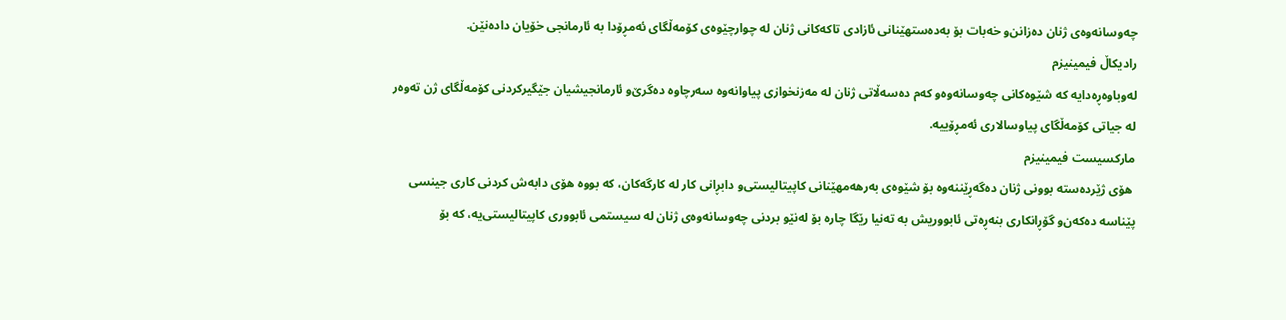چه‌وسانه‌وه‌ی‌ ژنان ده‌زانن‌و خه‌بات بۆ به‌ده‌ستهێنانی‌ ئازادی‌ تاكه‌كانی‌ ژنان له‌ چوارچێوه‌ی‌ كۆمه‌ڵگای‌ ئه‌مڕۆدا به‌ ئارمانجی‌ خۆیان داده‌نێن.
رادیكاڵ فیمینیزم
له‌وباوه‌ڕه‌دایه‌ كه‌ شێوه‌كانی‌ چه‌وسانه‌وه‌‌و كه‌م ده‌سه‌ڵاتی‌ ژنان له‌ مه‌زنخوازی‌ پیاوانه‌وه‌ سه‌رچاوه‌ ده‌گرێ‌‌و ئارمانجیشیان جێگیركردنی‌ كۆمه‌ڵگای‌ ژن ته‌وه‌ر له‌ جیاتی‌ كۆمه‌ڵگای‌ پیاوسالاری‌ ئه‌مڕۆییه‌.
ماركسیست فیمینیزم
 هۆی‌ ژێرده‌سته‌ بوونی‌ ژنان ده‌گه‌ڕێننه‌وه‌ بۆ شێوه‌ی‌ به‌رهه‌مهێنانی‌ كاپیتالیستی‌‌و دابڕانی‌ كار له‌ كارگه‌كان، كه‌ بووه‌ هۆی‌ دابه‌ش كردنی‌ كاری‌ جینسی‌ پێناسه‌ ده‌كه‌ن‌و گۆڕانكاری‌ بنه‌ڕه‌تی‌ ئابووریش به‌ ته‌نیا رێگا چاره‌ بۆ له‌نێو بردنی‌ چه‌وسانه‌وه‌ی‌ ژنان له‌ سیستمی‌ ئابووری‌ كاپیتالیستی‌یه‌، كه‌ بۆ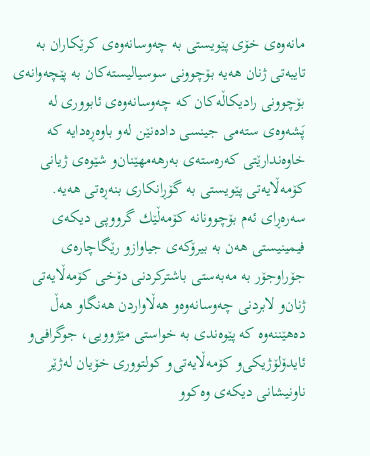مانه‌وه‌ی‌ خۆی‌ پێویستی‌ به‌ چه‌وسانه‌وه‌ی‌ كرێكاران به‌ تایبه‌تی‌ ژنان هه‌یه‌ بۆچوونی‌ سوسیالیسته‌كان به‌ پێچه‌وانه‌ی‌ بۆچوونی‌ رادیكاڵه‌كان كه‌ چه‌وسانه‌وه‌ی‌ ئابووری‌ له‌ پَشه‌وه‌ی‌ سته‌می‌ جینسی‌ داده‌نێن له‌و باوه‌ڕه‌دایه‌ كه‌ خاوه‌ندارێتی‌ كه‌ره‌سته‌ی‌ به‌رهه‌مهێنان‌و شێوه‌ی‌ ژیانی‌ كۆمه‌ڵایه‌تی‌ پێویستی‌ به‌ گۆڕانكاری‌ بنه‌ڕه‌تی‌ هه‌یه‌.
سه‌ره‌ڕای‌ ئه‌م بۆچوونانه‌ كۆمه‌ڵێك گرووپی‌ دیكه‌ی‌ فیمینیستی‌ هه‌ن به‌ بیرۆكه‌ی‌ جیاواز‌و رێگاچاره‌ی‌ جۆراوجۆر به‌ مه‌به‌ستی‌ باشتركردنی‌ دۆخی‌ كۆمه‌ڵایه‌تی‌ ژنان‌و لابردنی‌ چه‌وسانه‌وه‌‌و هه‌ڵاواردن هه‌نگاو هه‌ڵ ده‌هێننه‌وه‌ كه‌ پێوه‌ندی‌ به‌ خواستی‌ مێژوویی‌، جوگرافی‌‌و ئایدۆلۆژیكی‌‌و كۆمه‌ڵایه‌تی‌‌و كولتووری‌ خۆیان له‌ژێر ناونیشانی‌ دیكه‌ی‌ وه‌كوو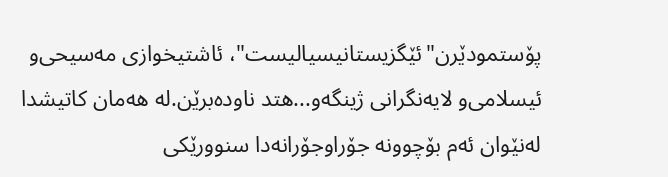پۆستمودێرن"ئێگزیستانیسیالیست"، ئاشتیخوازی‌ مه‌سیحی‌‌و ئیسلامی‌‌و لایه‌نگرانی‌ ژینگه‌‌و...هتد ناوده‌برێن.له‌ هه‌مان كاتیشدا له‌نێوان ئه‌م بۆچوونه‌ جۆراوجۆرانه‌دا سنوورێكی‌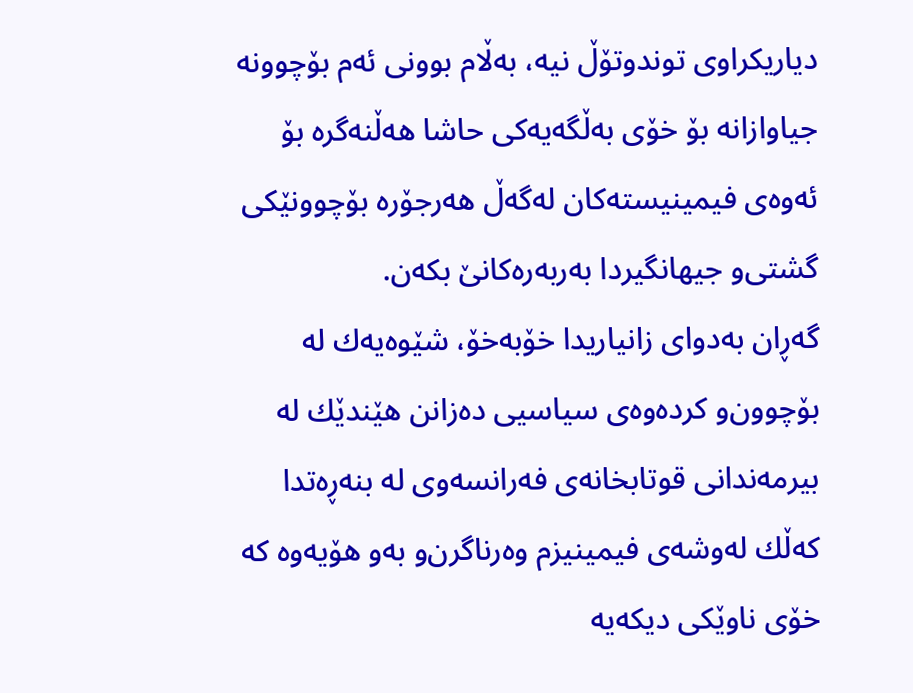دیاریكراوی‌ توندوتۆڵ نیه‌، به‌ڵام بوونی‌ ئه‌م بۆچوونه‌ جیاوازانه‌ بۆ خۆی‌ به‌ڵگه‌یه‌كی‌ حاشا هه‌ڵنه‌گره‌ بۆ ئه‌وه‌ی‌ فیمینیسته‌كان له‌گه‌ڵ هه‌رجۆره‌ بۆچوونێكی‌ گشتی‌‌و جیهانگیردا به‌ربه‌ره‌كانێ‌ بكه‌ن.
گه‌ڕان به‌دوای‌ زانیاریدا خۆبه‌خۆ، شێوه‌یه‌ك له‌ بۆچوون‌و كرده‌وه‌ی‌ سیاسیی‌ ده‌زانن هێندێك له‌ بیرمه‌ندانی‌ قوتابخانه‌ی‌ فه‌رانسه‌وی‌ له‌ بنه‌ڕه‌تدا كه‌ڵك له‌وشه‌ی‌ فیمینیزم وه‌رناگرن‌و به‌و هۆیه‌وه‌ كه‌ خۆی‌ ناوێكی‌ دیكه‌یه‌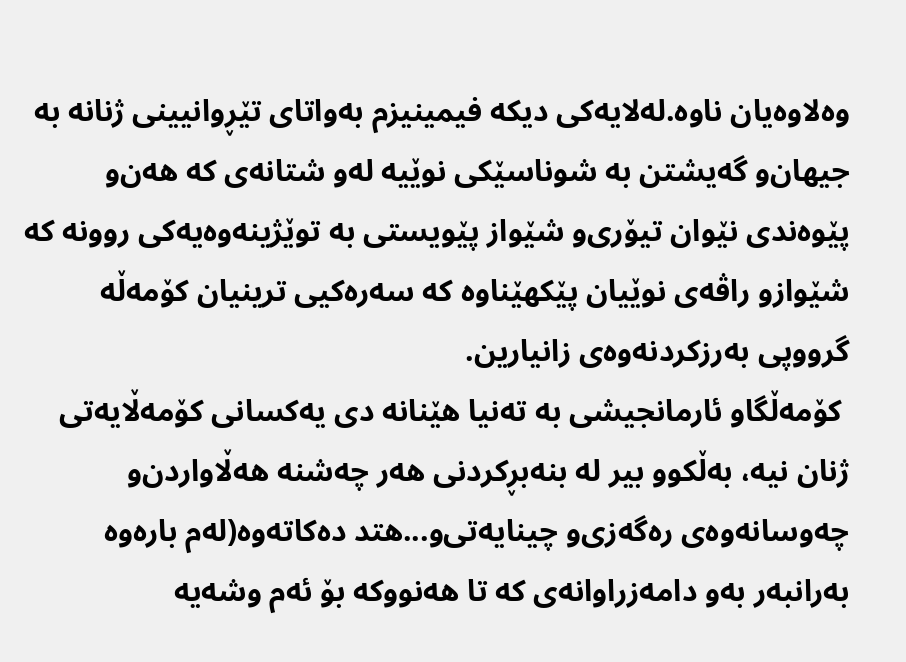وه‌لاوه‌یان ناوه‌.له‌لایه‌كی‌ دیكه‌ فیمینیزم به‌واتای‌ تێڕوانیینی‌ ژنانه‌ به‌ جیهان‌و گه‌یشتن به‌ شوناسێكی‌ نوێیه‌ له‌و شتانه‌ی‌ كه‌ هه‌ن‌و پێوه‌ندی‌ نێوان تیۆری‌‌و شێواز پێویستی‌ به‌ توێژینه‌وه‌یه‌كی‌ روونه‌ كه‌ شێواز‌و راڤه‌ی نوێیان پێكهێناوه‌ كه‌ سه‌ره‌كیی‌ ترینیان كۆمه‌ڵه‌ گرووپی‌ به‌رزكردنه‌وه‌ی‌ زانیارین.
 كۆمه‌ڵگا‌و ئارمانجیشی‌ به‌ ته‌نیا هێنانه‌ دی‌ یه‌كسانی‌ كۆمه‌ڵایه‌تی‌ ژنان نیه‌، به‌ڵكوو بیر له‌ بنه‌بڕكردنی‌ هه‌ر چه‌شنه‌ هه‌ڵاواردن‌و چه‌وسانه‌وه‌ی‌ ره‌گه‌زی‌‌و چینایه‌تی‌‌و...هتد ده‌كاته‌وه‌(له‌م باره‌وه‌ به‌رانبه‌ر به‌و دامه‌زراوانه‌ی‌ كه‌ تا هه‌نووكه‌ بۆ ئه‌م وشه‌یه‌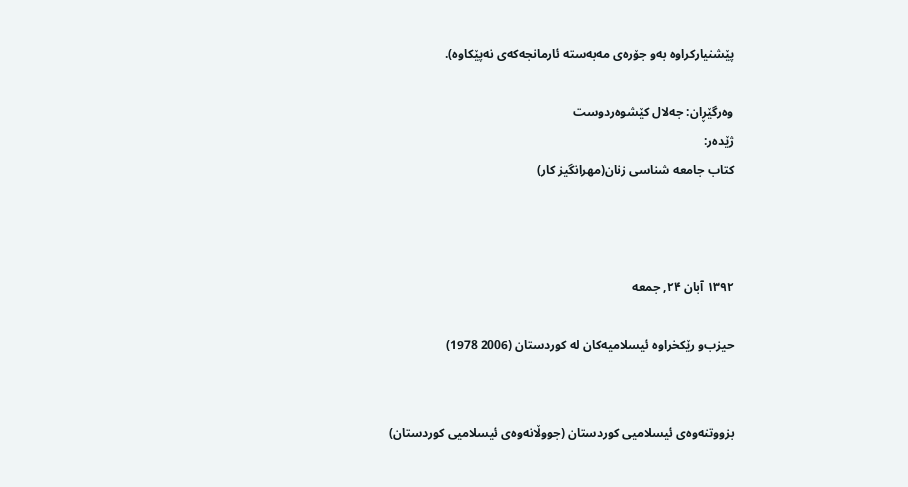پێشنیاركراوه‌ به‌و جۆره‌ی‌ مه‌به‌سته‌ ئارمانجه‌كه‌ی‌ نه‌پێكاوه‌).

وه‌رگێڕان: جه‌لال كێشوه‌ردوست
ژێده‌ر:
كتاب جامعه‌ شناسی‌ زنان(مهرانگیز كار)



۱۳۹۲ آبان ۲۴, جمعه

حیزب‌و رێكخراوه‌ ئیسلامیه‌كان له‌ كوردستان (2006 1978)


بزووتنه‌وه‌ی‌ ئیسلامیی‌ كوردستان (جووڵانه‌وه‌ی‌ ئیسلامیی‌ كوردستان)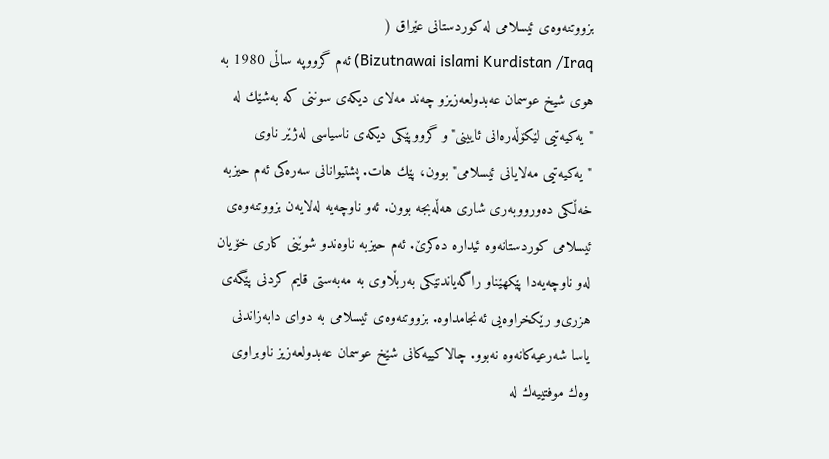بزووتنه‌وه‌ی‌ ئیسلامی‌ له‌ كوردستانی‌ عێراق (
Bizutnawai islami Kurdistan /Iraq) ئه‌م گرووپه‌ ساڵی‌ 1980 به‌ هوی‌ شیخ عوسمان عه‌بدولعه‌زیز‌و چه‌ند مه‌لای‌ دیكه‌ی‌ سوننی‌ كه‌ به‌شێك له‌ "یه‌كیه‌تیی‌ لێكۆڵه‌ره‌انی‌ ئایینی‌"و گرووپێكی‌ دیكه‌ی‌ ناسیاسی‌ له‌ژێر ناوی‌ "یه‌كیه‌تیی‌ مه‌لایانی‌ ئیسلامی‌" بوون، پێك هات. پشتیوانانی‌ سه‌ره‌كی‌ ئه‌م حیزبه‌ خه‌ڵكی‌ ده‌ورووبه‌ری‌ شاری‌ هه‌ڵه‌بجه‌ بوون. ئه‌و ناوچه‌یه‌ له‌لایه‌ن بزووتنه‌وه‌ی‌ ئیسلامی‌ كوردستانه‌وه‌ ئیداره‌ ده‌كرێ‌. ئه‌م حیزبه‌ ناوه‌ند‌و شوێنی‌ كاری‌ خۆیان له‌و ناوچه‌یه‌دا پێكهێنا‌و راگه‌یاندنێكی‌ به‌ربڵاوی‌ به‌ مه‌به‌ستی‌ قایم كردنی‌ پێگه‌ی‌ هزری‌‌و رێكخراوه‌یی‌ ئه‌نجامداوه‌. بزووتنه‌وه‌ی‌ ئیسلامی‌ به‌ دوای‌ دابه‌زاندنی‌ یاسا شه‌رعیه‌كانه‌وه‌ نه‌بوو. چالاكییه‌كانی‌ شێخ عوسمان عه‌بدولعه‌زیز ناوبراوی‌ وه‌ك موفتییه‌ك له‌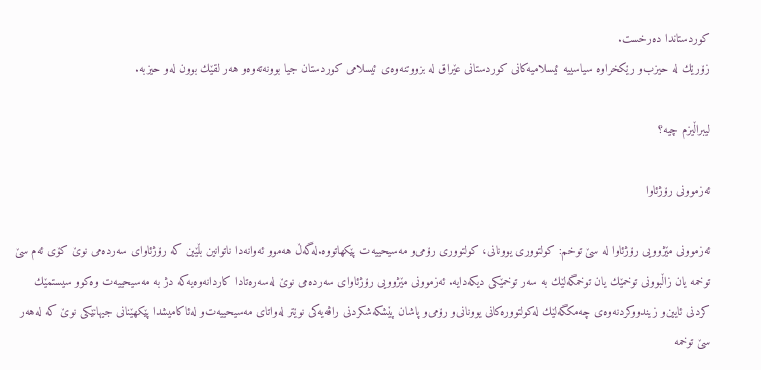كوردستاندا ده‌رخست.
زۆرێك له‌ حیزب‌و رێكخراوه‌ سیاسییه‌ ئیسلامیه‌كانی‌ كوردستانی‌ عێراق له‌ بزووتنه‌وه‌ی‌ ئیسلامی‌ كوردستان جیا بوونه‌ته‌وه‌و هه‌ر لقێك بوون له‌و حیزبه‌.

لیبراڵیزم چیه‌؟

ئه‌زموونی‌ رۆژئاوا

ئه‌زموونی‌ مێژوویی‌ رۆژئاوا له‌ سێ‌ توخم: كولتووری‌ یوونانی‌، كولتووری‌ رۆمی‌‌و مه‌سیحییه‌ت پێكهاتووه‌.له‌گه‌ڵ هه‌موو ئه‌وانه‌دا ناتوانین بڵێین كه‌ رۆژئاوای‌ سه‌رده‌می‌ نوێ‌ كۆی‌ ئه‌م سێ‌ توخمه‌ یان زاڵبوونی‌ توخمێك یان توخمگه‌لێك به‌ سه‌ر توخمێكی‌ دیكه‌دایه‌. ئه‌زموونی‌ مێژوویی‌ رۆژئاوای‌ سه‌رده‌می‌ نوێ‌ له‌سه‌ره‌تادا كاردانه‌وه‌یه‌كه‌ دژ به‌ مه‌سیحییه‌ت وه‌كوو سیستمێك كردنی‌ ئایین‌و زیندووكردنه‌وه‌ی‌ چه‌مكگه‌لێك له‌كولتووره‌كانی‌ یوونانی‌‌و رۆمی‌‌و پاشان پێشكه‌شكردنی‌ راڤه‌یه‌كی‌ نوێتر له‌واتای‌ مه‌سیحییه‌ت‌و له‌ئاكامیشدا پێكهێنانی‌ جیهانێكی‌ نوێ‌ كه‌ له‌هه‌ر سێ‌ توخمه‌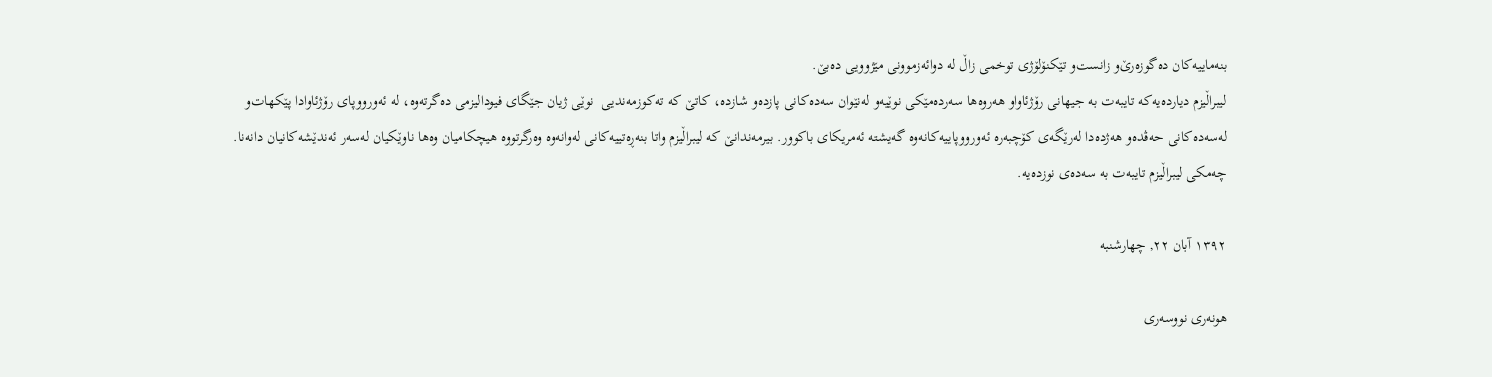بنه‌ماییه‌كان ده‌گوزه‌رێ‌‌و زانست‌و تێكنۆلۆژی‌ توخمی‌ زاڵ له‌ دوائه‌زموونی‌ مێژوویی‌ ده‌بێ‌.
لیبراڵیزم دیارده‌یه‌كه‌ تایبه‌ت به‌ جیهانی‌ رۆژئاوا‌و هه‌روه‌ها سه‌رده‌مێكی‌ نوێیه‌‌و له‌نێوان سه‌ده‌كانی‌ پازده‌‌و شازده‌، كاتێ‌ كه‌ ته‌كوزمه‌ندیی‌  نوێی‌ ژیان جێگای‌ فیودالیزمی‌ ده‌گرته‌وه‌، له‌ ئه‌ورووپای‌ رۆژئاوادا پێكهات‌و له‌سه‌ده‌كانی‌ حه‌ڤده‌‌و هه‌ژده‌دا له‌رێگه‌ی‌ كۆچبه‌ره‌ ئه‌ورووپاییه‌كانه‌وه‌ گه‌یشته‌ ئه‌مریكای‌ باكوور. بیرمه‌ندانێ كه‌ لیبراڵیزم واتا بنه‌ڕه‌تییه‌كانی‌ له‌وانه‌وه‌ وه‌رگرتووه‌ هیچكامیان وه‌ها ناوێكیان له‌سه‌ر ئه‌ندێشه‌كانیان دانه‌نا. چه‌مكی‌ لیبراڵیزم تایبه‌ت به‌ سه‌ده‌ی‌ نوزده‌یه‌.

۱۳۹۲ آبان ۲۲, چهارشنبه

هونەری نووسەری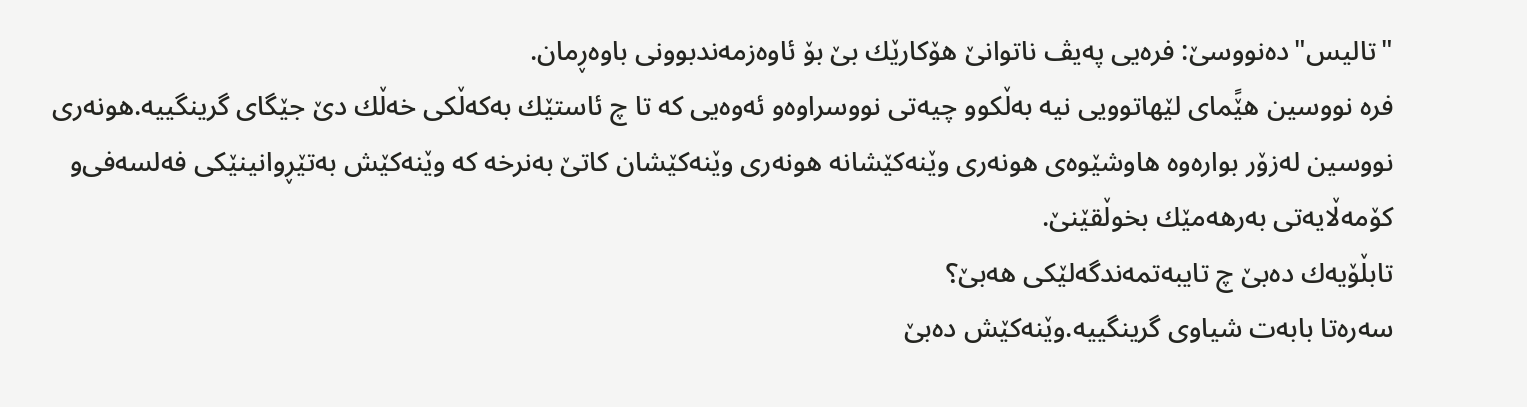"تالیس"ده‌نووسێ‌: فره‌یی‌ په‌یڤ ناتوانێ‌ هۆكارێك بێ‌ بۆ ئاوه‌زمه‌ندبوونی‌ باوه‌ڕمان.
فره‌ نووسین هێًمای‌ لێهاتوویی‌ نیه‌ به‌ڵكوو چیه‌تی‌ نووسراوه‌و ئه‌وه‌یی‌ كه‌ تا چ ئاستێك به‌كه‌ڵكی‌ خه‌ڵك دێ‌ جێگای‌ گرینگییه‌.هونه‌ری‌ نووسین له‌زۆر بواره‌وه‌ هاوشێوه‌ی‌ هونه‌ری‌ وێنه‌كێشانه‌ هونه‌ری‌ وێنه‌كێشان كاتێ‌ به‌نرخه‌ كه‌ وێنه‌كێش به‌تێڕوانینێكی‌ فه‌لسه‌فی‌‌و كۆمه‌ڵایه‌تی‌ به‌رهه‌مێك بخوڵقێنێ‌.
تابڵۆیه‌ك ده‌بێ‌ چ تایبه‌تمه‌ندگه‌لێكی‌ هه‌بێ‌؟
سه‌ره‌تا بابه‌ت شیاوی‌ گرینگییه‌.وێنه‌كێش ده‌بێ‌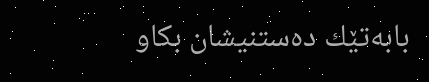بابه‌تێك ده‌ستنیشان بكا‌و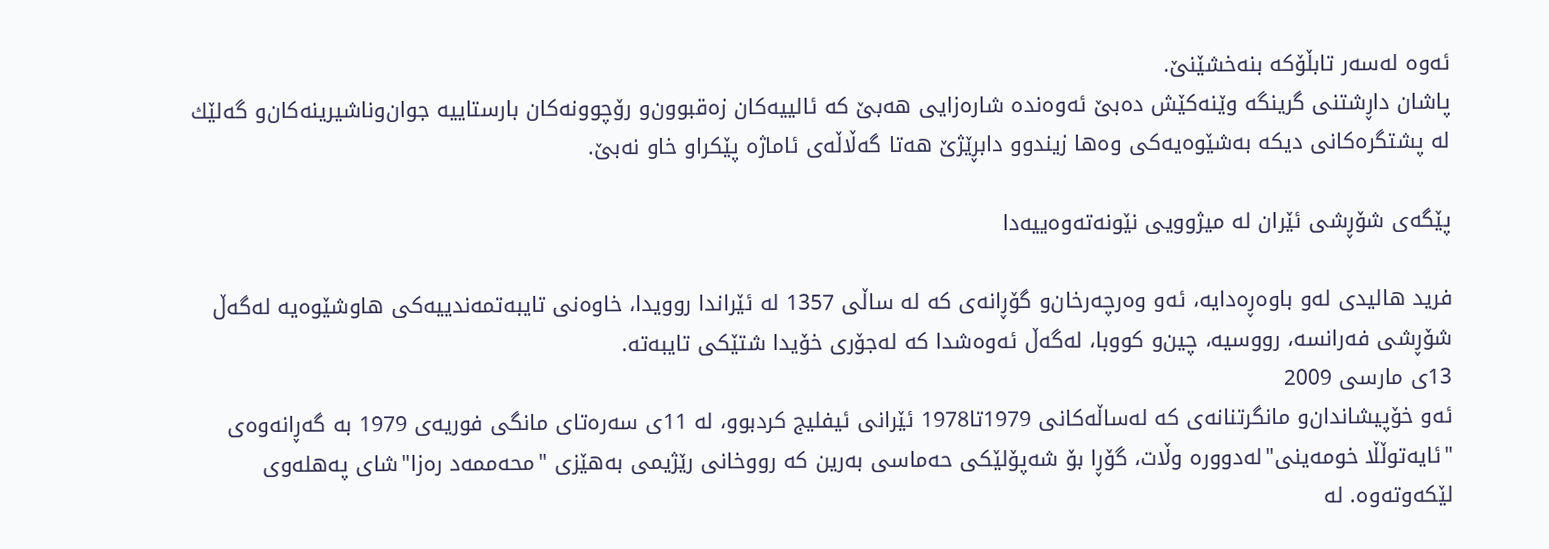ئه‌وه‌ له‌سه‌ر تابڵۆكه‌ بنه‌خشێنێ‌.
پاشان داڕشتنی‌ گرینگه‌ وێنه‌كێش ده‌بێ‌ ئه‌وه‌نده‌ شاره‌زایی‌ هه‌بێ‌ كه‌ ئالییه‌كان زه‌قبوون‌و رۆچوونه‌كان بارستاییه‌ جوان‌وناشیرینه‌كان‌و گه‌لێك له‌ پشتگره‌كانی‌ دیكه‌ به‌شێوه‌یه‌كی‌ وه‌ها زیندوو دابڕێژێ‌ هه‌تا گه‌ڵاڵه‌ی‌ ئاماژه‌ پێكراو خاو نه‌بێ‌.

پێگه‌ی‌ شۆڕشی‌ ئێران له‌ میژوویی‌ نێونه‌ته‌وه‌ییه‌دا

فرید هالیدی‌ له‌‌و باوه‌ڕه‌دایه‌، ئه‌و وه‌رچه‌رخان‌و گۆڕانه‌ی‌ كه‌ له‌ ساڵی‌ 1357 له‌ ئێراندا روویدا، خاوه‌نی‌ تایبه‌تمه‌ندییه‌كی‌ هاوشێوه‌یه‌ له‌گه‌ڵ شۆڕشی‌ فه‌رانسه‌، رووسیه‌، چین‌و كووبا، له‌گه‌ڵ ئه‌وه‌شدا كه‌ له‌جۆری‌ خۆیدا شتێكی‌ تایبه‌ته‌.
13ی‌ مارسی‌ 2009
ئه‌و خۆپیشاندان‌و مانگرتنانه‌ی‌ كه‌ له‌ساڵه‌كانی‌ 1979تا1978 ئێرانی‌ ئیفلیج كردبوو، له‌ 11ی‌ سه‌ره‌تای‌ مانگی‌ فوریه‌ی‌ 1979 به‌ گه‌ڕانه‌وه‌ی‌ "ئایه‌توڵڵا خومه‌ینی‌"له‌دووره‌ وڵات، گۆڕا بۆ شه‌پۆلێكی‌ حه‌ماسی‌ به‌رین كه‌ رووخانی‌ رێژیمی‌ به‌هێزی‌ "محه‌ممه‌د ره‌زا"شای‌ په‌هله‌وی‌ لێكه‌وته‌وه‌. له‌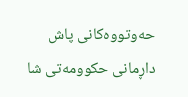حه‌وتووه‌كانی‌ پاش داڕمانی‌ حكوومه‌تی‌ شا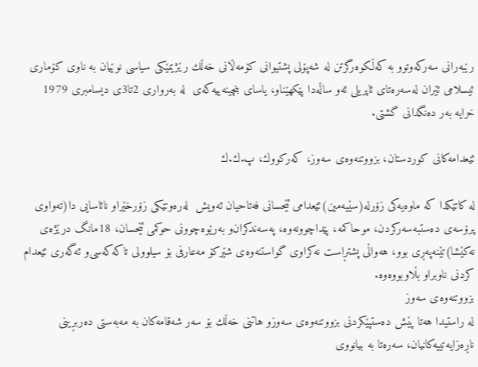رێبه‌رانی‌ سه‌ركه‌وتوو به‌ كه‌ڵكوه‌رگرتن له‌ شه‌پۆلی‌ پشتیوانی‌ كۆمه‌ڵانی‌ خه‌ڵك رێژیمێكی‌ سیاسی‌ نوێیان به‌ ناوی‌ كۆماری‌ ئیسلامی‌ ئێران له‌سه‌ره‌تای‌ ئاپریلی‌ ئه‌و ساڵه‌دا پێكهێنا‌و، یاسای‌ بنچینه‌ییه‌كه‌ی‌  له‌ به‌رواری‌ 2تا3ی‌ دیسامبری‌ 1979 خرایه‌ به‌ر ده‌نگدانی‌ گشتی‌.

ئێعدامه‌كانی‌ كوردستان، بزووتنه‌وه‌ی‌ سه‌وز، كه‌ركووك، پ.ك.ك

له‌ كاتێكدا كه‌ ماوه‌یه‌كی‌ زۆرله‌(سێیه‌مین)ئێعدامی‌ ئێحسانی‌ فه‌تاحیان ئه‌ویش  له‌ره‌وتێكی‌ زۆرخێرا‌و نائاسایی‌ دا(ته‌واوی‌ پرۆسه‌ی‌ ده‌ستبه‌سه‌ركردن، موحاكمه‌، پێداچوونه‌وه‌، په‌سه‌ندكران‌و به‌رێوه‌چوونی‌ حوكمی‌ ئێحسان، 18مانگ درێژه‌ی‌ نه‌كێشا)تێنه‌په‌ڕی بوو، هه‌واڵی‌ پشتڕاست نه‌كراوی‌ گواستنه‌وه‌ی‌ شێركۆ مه‌عارفی‌ بۆ سیلوولی‌ تاكه‌كه‌سی‌‌و ئه‌گه‌ری‌ ئێعدام كردنی‌ ناوبراو بڵاوبووه‌وه‌.
بزووتنه‌وه‌ی‌ سه‌وز
له‌ راستیدا هه‌تا پێش ده‌ستپێكردنی‌ بزووتنه‌وه‌ی‌ سه‌وز‌و هاتنی‌ خه‌ڵك بۆ سه‌ر شه‌قامه‌كان به‌ مه‌به‌ستی‌ ده‌ربڕینی‌ ناڕه‌زایه‌تییه‌كانیان، سه‌ره‌تا به‌ بیانووی‌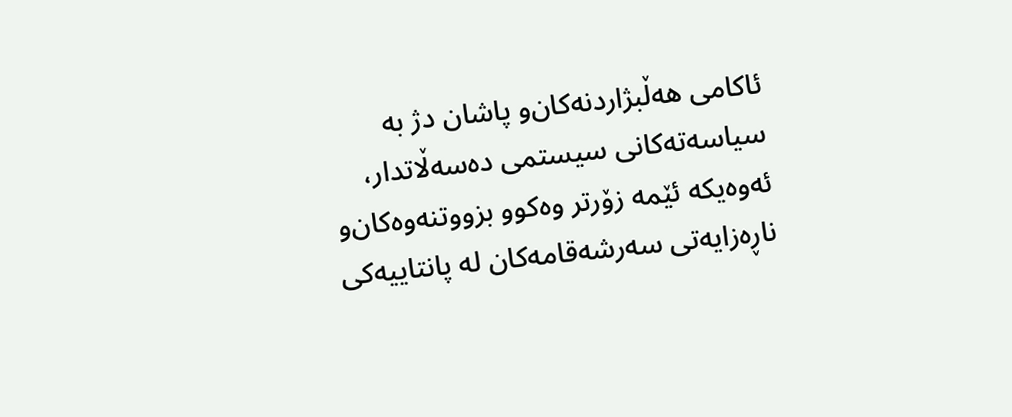ئاكامی‌ هه‌ڵبژاردنه‌كان‌و پاشان دژ به‌ سیاسه‌ته‌كانی‌ سیستمی‌ ده‌سه‌ڵاتدار، ئه‌وه‌یكه‌ ئێمه‌ زۆرتر وه‌كوو بزووتنه‌وه‌كان‌و ناڕه‌زایه‌تی‌ سه‌رشه‌قامه‌كان له‌ پانتاییه‌كی‌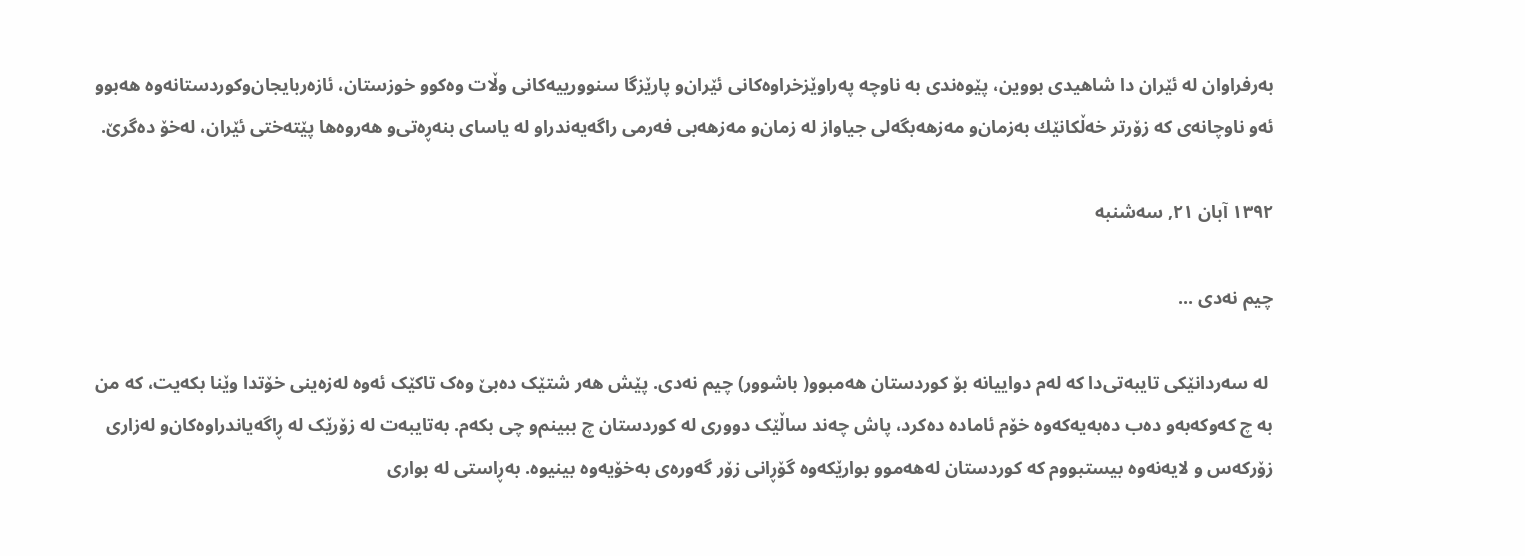به‌رفراوان له‌ ئێران دا شاهیدی‌ بووین، پێوه‌ندی‌ به‌ ناوچه‌ په‌راوێزخراوه‌كانی‌ ئێران‌و پارێزگا سنوورییه‌كانی‌ وڵات وه‌كوو خوزستان، ئازه‌ربایجان‌وكوردستانه‌وه‌ هه‌بوو ئه‌و ناوچانه‌ی‌ كه‌ زۆرتر خه‌ڵكانێك به‌زمان‌و مه‌زهه‌بگه‌لی‌ جیاواز له‌ زمان‌و مه‌زهه‌بی‌ فه‌رمی‌ راگه‌یه‌ندراو له‌ یاسای‌ بنه‌ڕه‌تی‌‌و هه‌روه‌ها پێته‌ختی‌ ئێران، له‌خۆ ده‌گرێ‌.

۱۳۹۲ آبان ۲۱, سه‌شنبه

چیم نەدی ...

 لە سەردانێکی تایبەتی‌دا که لەم دواییانە بۆ کوردستان هەمبوو( باشوور) چیم نەدی. پێش هەر شتێک دەبێ وەک تاکێک ئەوه لەزەینی خۆتدا وێنا بکەیت، که من به چ کەوکەبەو دەب دەبەیەکەوە خۆم ئاماده دەکرد، پاش چەند ساڵێک دووری له کوردستان چ ببینم‌و چی بکەم‌. بەتایبەت لە زۆرێک لە ڕاگەیاندراوەکان‌و لەزاری زۆرکەس ‌و لایەنەوه بیستبووم که کوردستان لەهەموو بوارێکەوه گۆڕانی زۆر گەورەی بەخۆیەوه بینیوە. بەڕاستی لە بواری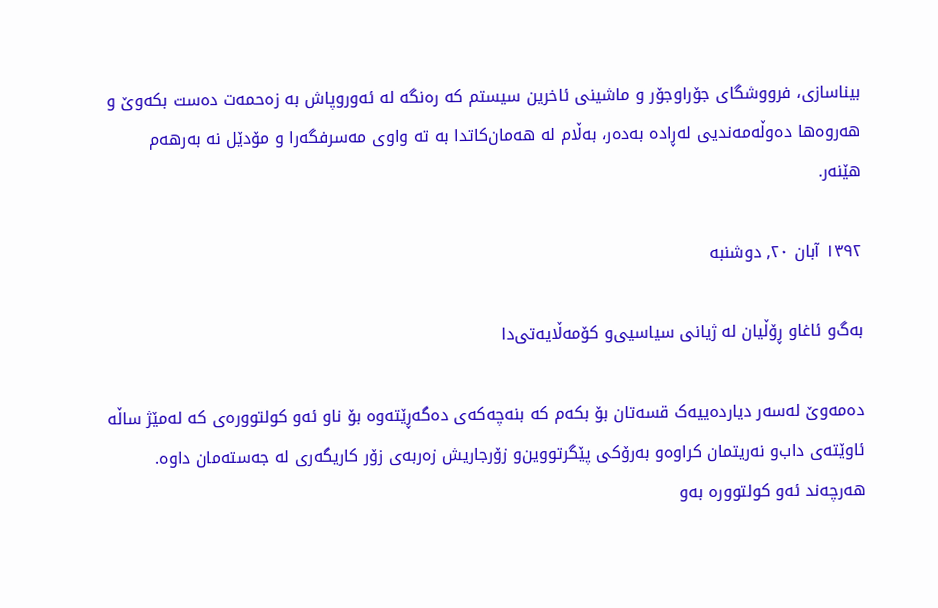بیناسازی، فرووشگای جۆراوجۆر و ماشینی ئاخرین سیستم که رەنگه له ئەوروپاش به زەحمەت دەست بکەوێ و هەروەها دەوڵەمەندیی لەڕادە بەدەر، بەڵام لە هەمان‌کاتدا به ته واوی مەسرفگەرا و مۆدێل نه بەرهەم هێنەر.

۱۳۹۲ آبان ۲۰, دوشنبه

بەگ‌و ئاغاو ڕۆڵیان لە ژیانی سیاسیی‌و کۆمەڵایەتی‌دا

دەمەوێ لەسەر دیاردەییەک قسەتان بۆ بکەم کە بنەچەکەی دەگەڕێتەوه بۆ ناو ئەو کولتوورەی کە لەمێژ ساڵە ئاوێتەی داب‌و نەریتمان کراوەو بەرۆکی پێگرتووین‌و زۆرجاریش زەربەی زۆر کاریگەری لە جەستەمان داوە. هەرچەند ئەو کولتوورە بەو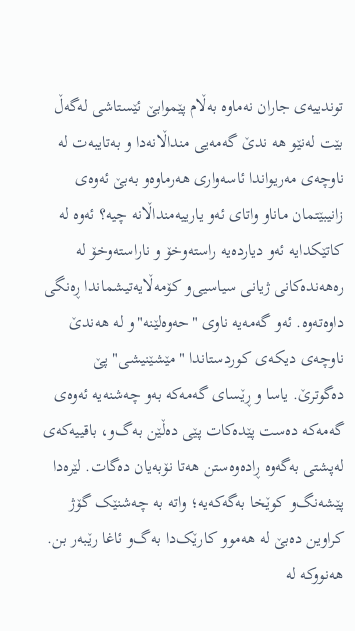توندییەی جاران نەماوە بەڵام پێموابێ ئێستاشی لەگەڵ بێت لەنێو هه ندێ گەمەیی منداڵانەدا و بەتایبەت لە ناوچەی مەریواندا ئاسەواری هەرماوەو بەبێ ئەوەی زانیبێتمان ماناو واتای ئەو یارییەمنداڵانە چیە؟ ئەوە لە کاتێکدایە ئەو دیاردەیە راستەوخۆ و ناراستەوخۆ لە رەهەندەکانی ژیانی سیاسیی‌و کۆمەڵایەتیشماندا ڕەنگی داوەتەوە. ئەو گەمەیە ناوی "حەوەلێنە"و لە هەندێ ناوچەی دیکەی کوردستاندا "مێشێنیشی" پێ دەگوترێ. یاسا و ڕێسای گەمەکە بەو چەشنەیە ئەوەی گەمەکە دەست پێدەکات پێی دەڵێن بەگ‌و، باقییەکەی لەپشتی بەگەوە ڕادەوەستن هەتا نۆبەیان دەگات. لێرەدا پێشەنگ‌و کوێخا بەگەکەیە؛ واتە بە چەشنێک گۆژ کراوین دەبێ لە هەموو کارێک‌دا بەگ‌و ئاغا رێبەر بن. هەنووکە لە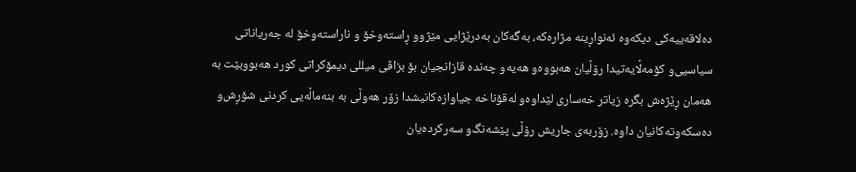دەلاقەییەکی دیکەوە ئەنواڕینە مژارەکە، بەگەکان بەدرێژایی مێژوو ڕاستەوخۆ و ناراستەوخۆ لە جەریاناتی سیاسیی‌و کۆمەڵایەتیدا رۆڵیان هەبووەو هەیەو چەندە قازانجیان بۆ بزاڤی میللی دیمۆکراتی کورد هەبووبێت بە هەمان ڕێژەش بگرە زیاتر خەساری لێداوەو لەقۆناخە جیاوازەکانیشدا زۆر هەوڵی بە بنەماڵەیی کردنی شۆڕش‌و دەسکەوتەکانیان‌ داوە. زۆربەی جاریش رۆڵی پێشەنگ‌و سەرکردەیان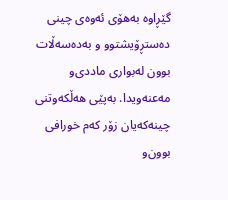گێڕاوە بەهۆی ئەوەی چینی دەستڕۆیشتوو و بەدەسەڵات بوون لەبواری ماددی‌و مەعنەویدا. بەپێی هەڵکەوتنی چینەکەیان زۆر کەم خورافی بوون‌و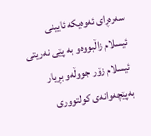سەرەڕای ئەوەیکە ئایینی ئیسلام زاڵبووەو بە پێی نەریتی ئیسلام زۆر جووڵەو بڕیار  بەپێچەوانەی کولتووری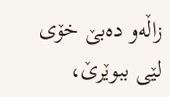زاڵەو دەبێ خۆی لێی ببوێرێ،